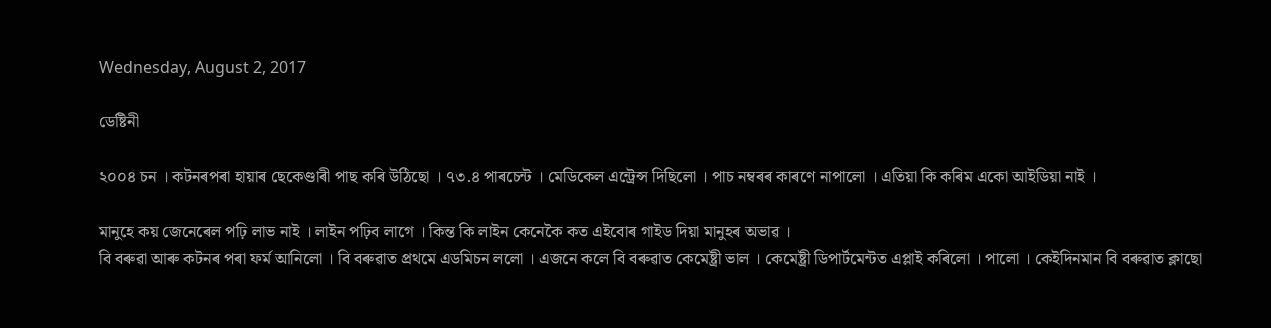Wednesday, August 2, 2017

ডেষ্টিনী

২০০৪ চন । কটনৰপৰা হায়াৰ ছেকেণ্ডাৰী পাছ কৰি উঠিছো । ৭৩.৪ পাৰচেন্ট । মেডিকেল এন্ট্ৰেন্স দিছিলো । পাচ নম্বৰৰ কাৰণে নাপালো । এতিয়া কি কৰিম একো আইডিয়া নাই ।

মানুহে কয় জেনেৰেল পঢ়ি লাভ নাই । লাইন পঢ়িব লাগে । কিন্ত কি লাইন কেনেকৈ কত এইবোৰ গাইড দিয়া মানুহৰ অভাৱ ।
বি বৰুৱা আৰু কটনৰ পৰা ফৰ্ম আনিলো । বি বৰুৱাত প্ৰথমে এডমিচন ললো । এজনে কলে বি বৰুৱাত কেমেষ্ট্ৰী ভাল । কেমেষ্ট্ৰী ডিপাৰ্টমেন্টত এপ্লাই কৰিলো । পালো । কেইদিনমান বি বৰুৱাত ক্লাছো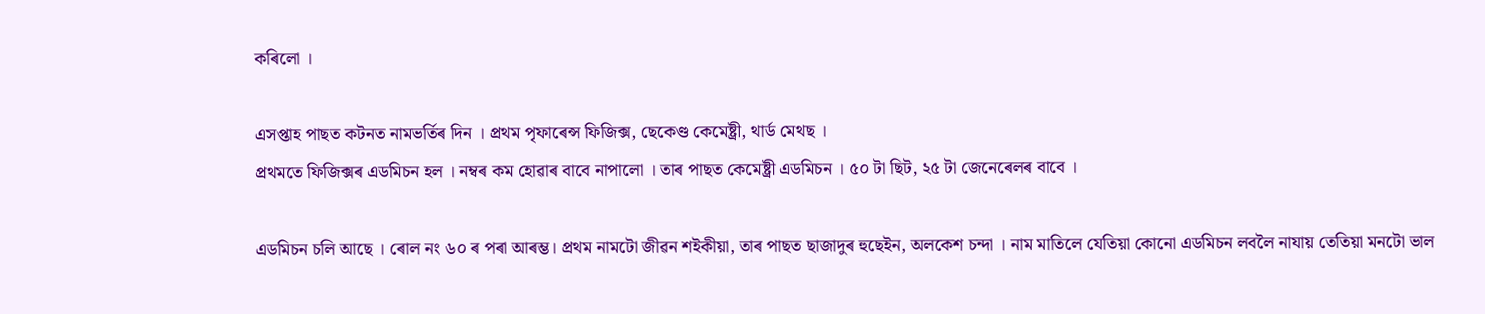কৰিলো ।

এসপ্তাহ পাছত কটনত নামভৰ্তিৰ দিন । প্ৰথম পৃফাৰেন্স ফিজিক্স, ছেকেণ্ড কেমেষ্ট্ৰী, থাৰ্ড মেথছ ।
প্ৰথমতে ফিজিক্সৰ এডমিচন হল । নম্বৰ কম হোৱাৰ বাবে নাপালো । তাৰ পাছত কেমেষ্ট্ৰী এডমিচন । ৫০ টা ছিট, ২৫ টা জেনেৰেলৰ বাবে ।

এডমিচন চলি আছে । ৰোল নং ৬০ ৰ পৰা আৰম্ভ। প্ৰথম নামটো জীৱন শইকীয়া, তাৰ পাছত ছাজাদুৰ হুছেইন, অলকেশ চন্দা । নাম মাতিলে যেতিয়া কোনো এডমিচন লবলৈ নাযায় তেতিয়া মনটো ভাল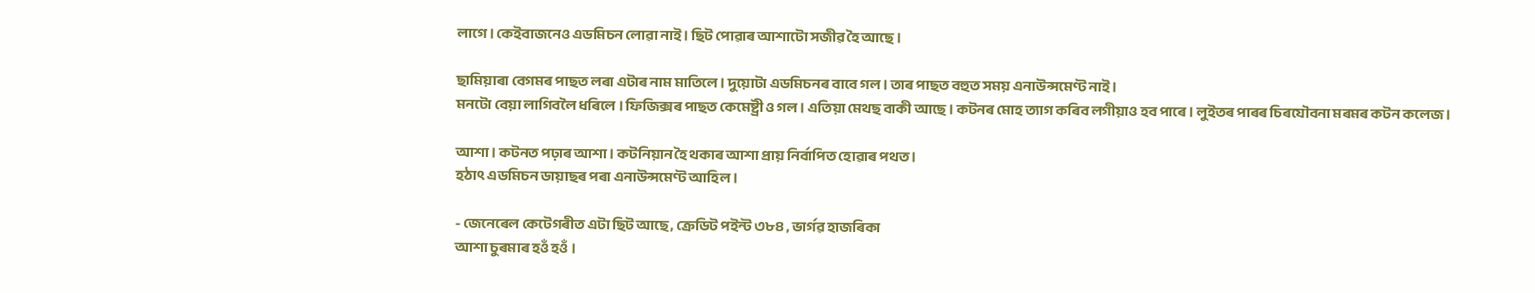লাগে । কেইবাজনেও এডমিচন লোৱা নাই । ছিট পোৱাৰ আশাটো সজীৱ হৈ আছে ।

ছামিয়াৰা বেগমৰ পাছত লৰা এটাৰ নাম মাতিলে । দুয়োটা এডমিচনৰ বাবে গল । তাৰ পাছত বহুত সময় এনাউন্সমেণ্ট নাই ।
মনটো বেয়া লাগিবলৈ ধৰিলে । ফিজিক্সৰ পাছত কেমেষ্ট্ৰী ও গল । এতিয়া মেথছ বাকী আছে । কটনৰ মোহ ত্যাগ কৰিব লগীয়াও হব পাৰে । লুইতৰ পাৰৰ চিৰযৌবনা মৰমৰ কটন কলেজ ।

আশা । কটনত পঢ়াৰ আশা । কটনিয়ান হৈ থকাৰ আশা প্ৰায় নিৰ্বাপিত হোৱাৰ পথত ।
হঠাৎ এডমিচন ডায়াছৰ পৰা এনাউন্সমেণ্ট আহিল ।

- জেনেৰেল কেটেগৰীত এটা ছিট আছে, ক্ৰেডিট পইন্ট ৩৮৪ , ভাৰ্গৱ হাজৰিকা
আশা চুৰমাৰ হওঁ হওঁ ।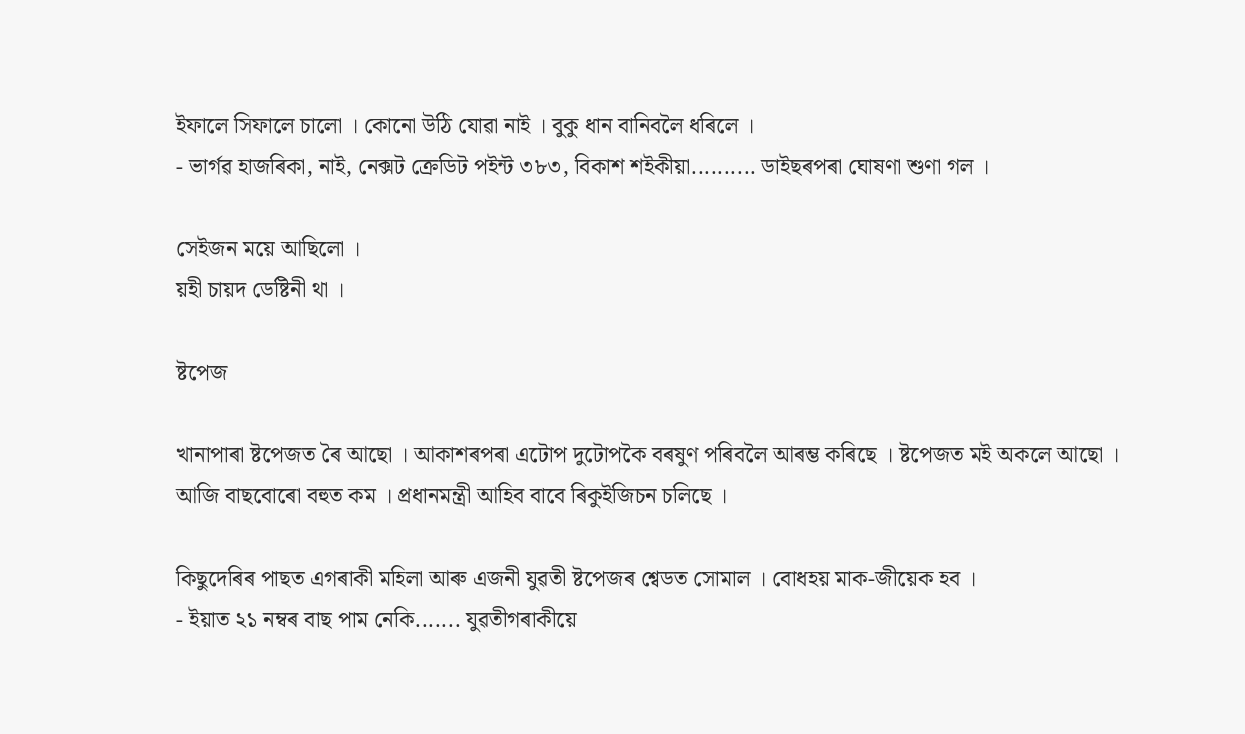ইফালে সিফালে চালো । কোনো উঠি যোৱা নাই । বুকু ধান বানিবলৈ ধৰিলে ।
- ভাৰ্গৱ হাজৰিকা, নাই, নেক্সট ক্ৰেডিট পইন্ট ৩৮৩, বিকাশ শইকীয়া.......... ডাইছৰপৰা ঘোষণা শুণা গল ।

সেইজন ময়ে আছিলো ।
য়হী চায়দ ডেষ্টিনী থা ।

ষ্টপেজ

খানাপাৰা ষ্টপেজত ৰৈ আছো । আকাশৰপৰা এটোপ দুটোপকৈ বৰষুণ পৰিবলৈ আৰম্ভ কৰিছে । ষ্টপেজত মই অকলে আছো । আজি বাছবোৰো বহুত কম । প্ৰধানমন্ত্ৰী আহিব বাবে ৰিকুইজিচন চলিছে ।

কিছুদেৰিৰ পাছত এগৰাকী মহিলা আৰু এজনী যুৱতী ষ্টপেজৰ শ্বেডত সোমাল । বোধহয় মাক-জীয়েক হব ।
- ইয়াত ২১ নম্বৰ বাছ পাম নেকি....... যুৱতীগৰাকীয়ে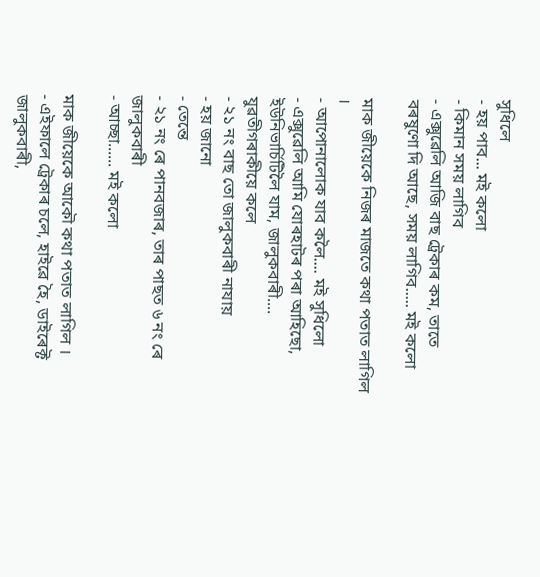সুধিলে
- হয় পাব... মই কলো
- কিমান সময় লাগিব
- এক্সুৱেলি আজি বাছ ট্ৰেকাৰ কম, তাতে বৰষুণো দি আছে, সময় লাগিব..... মই কলো

মাক জীয়েকে নিজৰ মাজতে কথা পতাত লাগিল ।
- আপোনালোক যাব কলৈ.... মই সুধিলো
- এক্সুৱেলি আমি যোৰহাটৰ পৰা আহিছো, ইউনিভাৰ্চিটিলৈ যাম, জালুকবাৰী.... যুৱতীগৰাকীয়ে কলে
- ২১ নং বাছ তো জালুকবাৰী নাযায়
- হয় জানো
- তেন্তে
- ২১ নং ৰে পানবজাৰ, তাৰ পাছত ৬ নং ৰে জালুকবাৰী
- আচ্ছা...... মই কলো

মাক জীয়েকে আকৌ কথা পতাত লাগিল ।
- এইফালে ট্ৰেকাৰ চলে, হাইৱে হৈ, ডাইৰেক্ট জালুকবাৰী,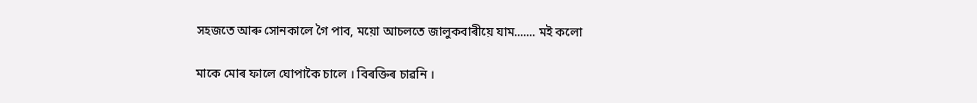সহজতে আৰু সোনকালে গৈ পাব, ময়ো আচলতে জালুকবাৰীয়ে যাম....... মই কলো

মাকে মোৰ ফালে ঘোপাকৈ চালে । বিৰক্তিৰ চাৱনি ।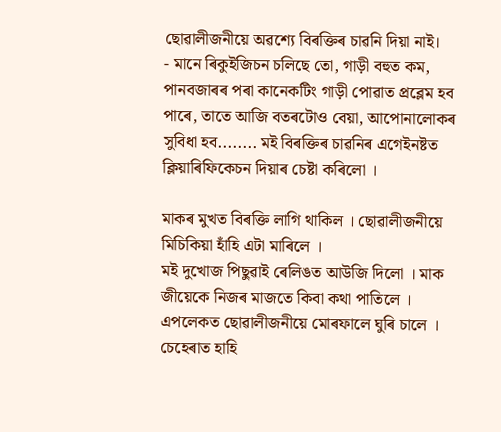ছোৱালীজনীয়ে অৱশ্যে বিৰক্তিৰ চাৱনি দিয়া নাই।
- মানে ৰিকুইজিচন চলিছে তো, গাড়ী বহুত কম, পানবজাৰৰ পৰা কানেকটিং গাড়ী পোৱাত প্ৰব্লেম হব পাৰে, তাতে আজি বতৰটোও বেয়া, আপোনালোকৰ সুবিধা হব........ মই বিৰক্তিৰ চাৱনিৰ এগেইনষ্টত ক্লিয়াৰিফিকেচন দিয়াৰ চেষ্টা কৰিলো ।

মাকৰ মুখত বিৰক্তি লাগি থাকিল । ছোৱালীজনীয়ে মিচিকিয়া হাঁহি এটা মাৰিলে ।
মই দুখোজ পিছুৱাই ৰেলিঙত আউজি দিলো । মাক জীয়েকে নিজৰ মাজতে কিবা কথা পাতিলে । এপলেকত ছোৱালীজনীয়ে মোৰফালে ঘুৰি চালে । চেহেৰাত হাহি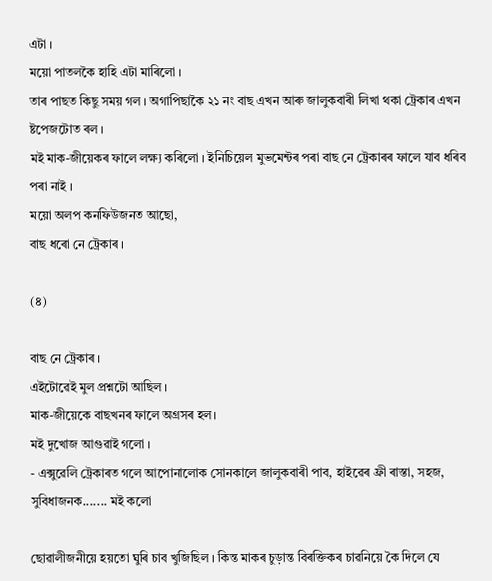এটা ।
ময়ো পাতলকৈ হাহি এটা মাৰিলো ।
তাৰ পাছত কিছু সময় গল । অগাপিছাকৈ ২১ নং বাছ এখন আৰু জালুকবাৰী লিখা থকা ট্ৰেকাৰ এখন ষ্টপেজটোত ৰল ।
মই মাক-জীয়েকৰ ফালে লক্ষ্য কৰিলো । ইনিচিয়েল মুভমেন্টৰ পৰা বাছ নে ট্ৰেকাৰৰ ফালে যাব ধৰিব পৰা নাই ।
ময়ো অলপ কনফিউজনত আছো,
বাছ ধৰো নে ট্ৰেকাৰ ।

(৪)

বাছ নে ট্ৰেকাৰ ।
এইটোৱেই মুল প্ৰশ্নটো আছিল ।
মাক-জীয়েকে বাছখনৰ ফালে অগ্ৰসৰ হল।
মই দুখোজ আগুৱাই গলো ।
- এক্সুৱেলি ট্ৰেকাৰত গলে আপোনালোক সোনকালে জালুকবাৰী পাব, হাইৱেৰ ফ্ৰী ৰাস্তা, সহজ, সুবিধাজনক....... মই কলো

ছোৱালীজনীয়ে হয়তো ঘুৰি চাব খুজিছিল । কিন্ত মাকৰ চুড়ান্ত বিৰক্তিকৰ চাৱনিয়ে কৈ দিলে যে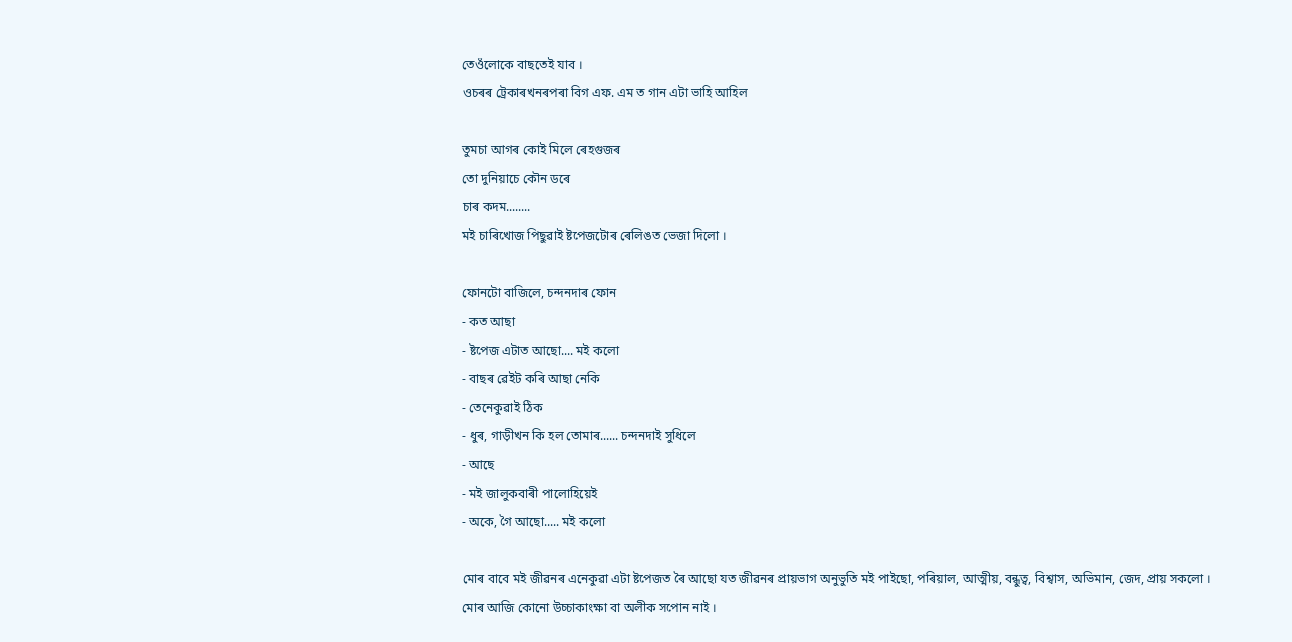তেওঁলোকে বাছতেই যাব ।
ওচৰৰ ট্ৰেকাৰখনৰপৰা বিগ এফ. এম ত গান এটা ভাহি আহিল

তুমচা আগৰ কোই মিলে ৰেহগুজৰ
তো দুনিয়াচে কৌন ডৰে
চাৰ কদম........
মই চাৰিখোজ পিছুৱাই ষ্টপেজটোৰ ৰেলিঙত ভেজা দিলো ।

ফোনটো বাজিলে, চন্দনদাৰ ফোন
- কত আছা
- ষ্টপেজ এটাত আছো.... মই কলো
- বাছৰ ৱেইট কৰি আছা নেকি
- তেনেকুৱাই ঠিক
- ধুৰ, গাড়ীখন কি হল তোমাৰ...... চন্দনদাই সুধিলে
- আছে
- মই জালুকবাৰী পালোহিয়েই
- অকে, গৈ আছো..... মই কলো

মোৰ বাবে মই জীৱনৰ এনেকুৱা এটা ষ্টপেজত ৰৈ আছো যত জীৱনৰ প্ৰায়ভাগ অনুভুতি মই পাইছো, পৰিয়াল, আত্মীয়, বন্ধুত্ব, বিশ্বাস, অভিমান, জেদ, প্ৰায় সকলো । মোৰ আজি কোনো উচ্চাকাংক্ষা বা অলীক সপোন নাই ।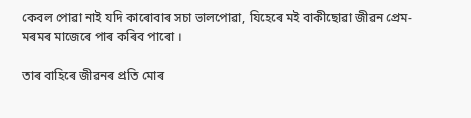কেবল পোৱা নাই যদি কাৰোবাৰ সচা ভালপোৱা, যিহেৰে মই বাকীছোৱা জীৱন প্ৰেম-মৰমৰ মাজেৰে পাৰ কৰিব পাৰো ।

তাৰ বাহিৰে জীৱনৰ প্ৰতি মোৰ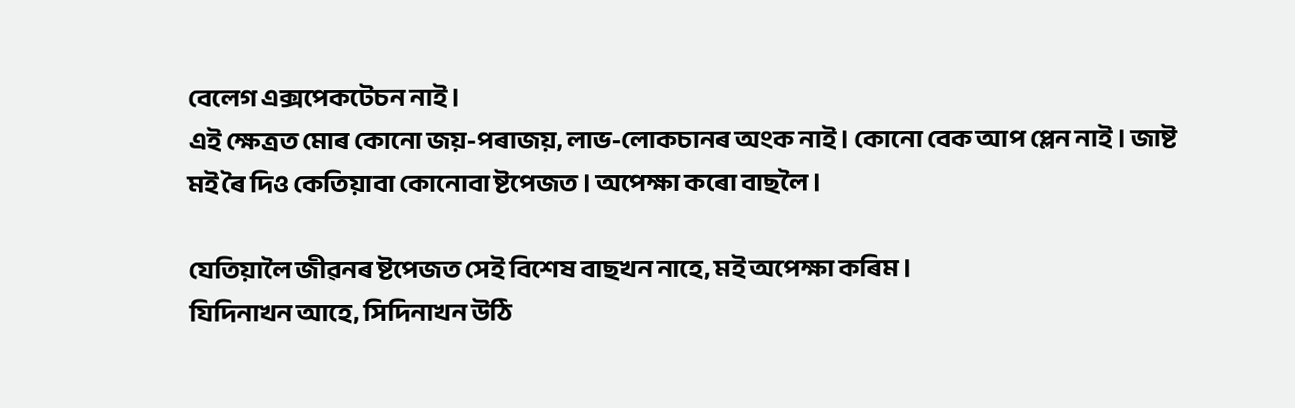বেলেগ এক্সপেকটেচন নাই ।
এই ক্ষেত্ৰত মোৰ কোনো জয়-পৰাজয়, লাভ-লোকচানৰ অংক নাই । কোনো বেক আপ প্লেন নাই । জাষ্ট মই ৰৈ দিও কেতিয়াবা কোনোবা ষ্টপেজত । অপেক্ষা কৰো বাছলৈ ।

যেতিয়ালৈ জীৱনৰ ষ্টপেজত সেই বিশেষ বাছখন নাহে, মই অপেক্ষা কৰিম ।
যিদিনাখন আহে, সিদিনাখন উঠি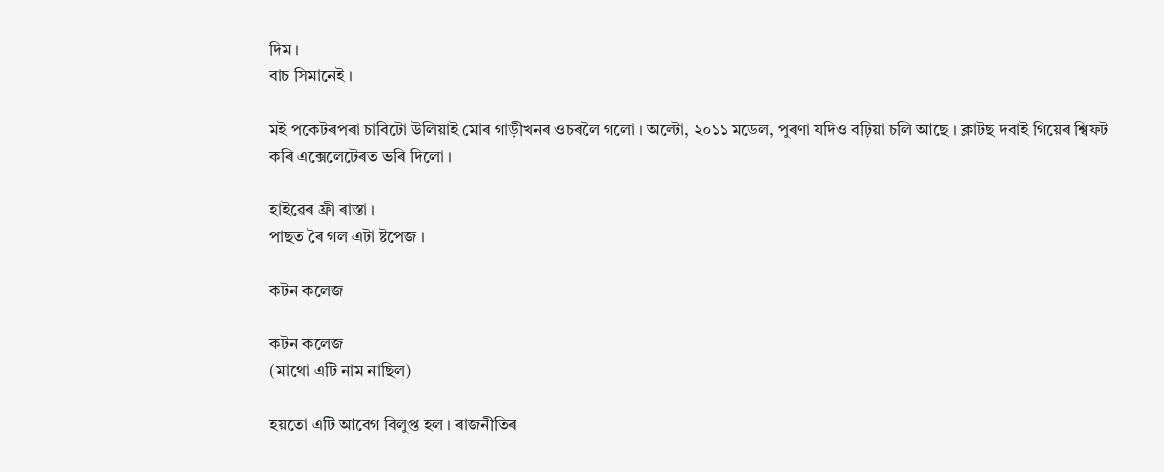দিম ।
বাচ সিমানেই ।

মই পকেটৰপৰা চাবিটো উলিয়াই মোৰ গাড়ীখনৰ ওচৰলৈ গলো । অল্টো, ২০১১ মডেল, পুৰণা যদিও বঢ়িয়া চলি আছে । ক্লাটছ দবাই গিয়েৰ শ্বিফট কৰি এক্সেলেটেৰত ভৰি দিলো ।

হাইৱেৰ ফ্ৰী ৰাস্তা ।
পাছত ৰৈ গল এটা ষ্টপেজ ।

কটন কলেজ

কটন কলেজ
(মাথো এটি নাম নাছিল)

হয়তো এটি আবেগ বিলুপ্ত হল । ৰাজনীতিৰ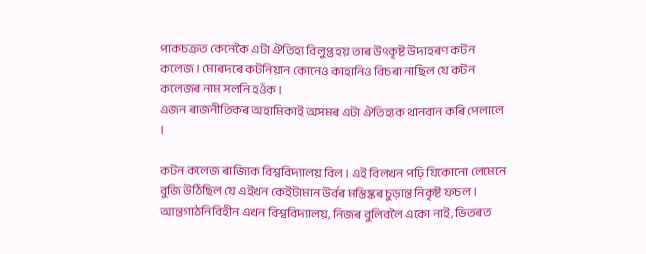পাকচক্ৰত কেনেকৈ এটা ঐতিহ্য বিলুপ্ত হয় তাৰ উৎকৃষ্ট উদাহৰণ কটন কলেজ । মোৰদৰে কটনিয়ান কোনেও কাহানিও বিচৰা নাছিল যে কটন কলেজৰ নাম সলনি হওঁক ।
এজন ৰাজনীতিকৰ অহামিকাই অসমৰ এটা ঐতিহ্যক থানবান কৰি পেলালে ।

কটন কলেজ ৰাজ্যিক বিশ্ববিদ্যালয় বিল । এই বিলখন পঢ়ি যিকোনো লেমেনে বুজি উঠিছিল যে এইখন কেইটামান উৰ্বৰ মস্তিষ্কৰ চুড়ান্ত নিকৃষ্ট ফচল । আন্তগাঠনিবিহীন এখন বিশ্ববিদ্যালয়, নিজৰ বুলিবলৈ একো নাই, ভিতৰত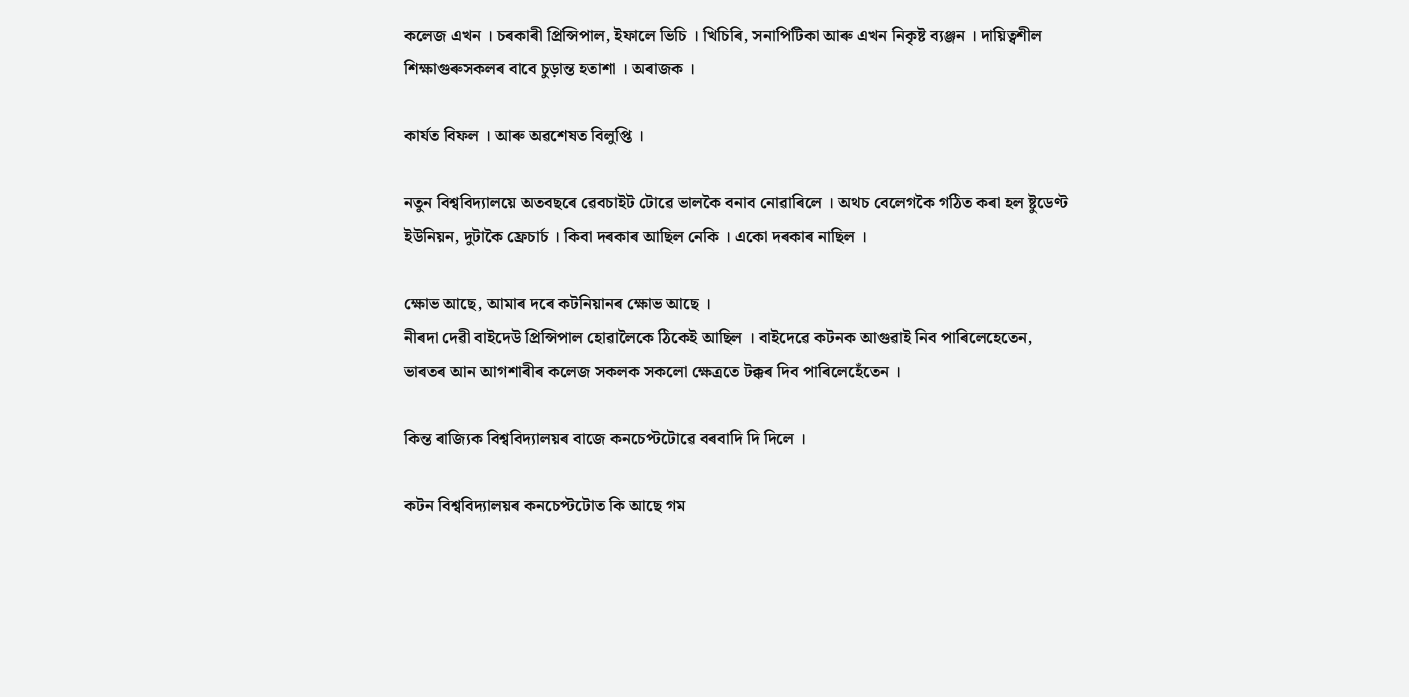কলেজ এখন । চৰকাৰী প্ৰিন্সিপাল, ইফালে ভিচি । খিচিৰি, সনাপিটিকা আৰু এখন নিকৃষ্ট ব্যঞ্জন । দায়িত্বশীল শিক্ষাগুৰুসকলৰ বাবে চুড়ান্ত হতাশা । অৰাজক ।

কাৰ্যত বিফল । আৰু অৱশেষত বিলুপ্তি ।

নতুন বিশ্ববিদ্যালয়ে অতবছৰে ৱেবচাইট টোৱে ভালকৈ বনাব নোৱাৰিলে । অথচ বেলেগকৈ গঠিত কৰা হল ষ্টুডেণ্ট ইউনিয়ন, দুটাকৈ ফ্ৰেচাৰ্চ । কিবা দৰকাৰ আছিল নেকি । একো দৰকাৰ নাছিল ।

ক্ষোভ আছে, আমাৰ দৰে কটনিয়ানৰ ক্ষোভ আছে ।
নীৰদা দেৱী বাইদেউ প্ৰিন্সিপাল হোৱালৈকে ঠিকেই আছিল । বাইদেৱে কটনক আগুৱাই নিব পাৰিলেহেতেন, ভাৰতৰ আন আগশাৰীৰ কলেজ সকলক সকলো ক্ষেত্ৰতে টক্কৰ দিব পাৰিলেহেঁতেন ।

কিন্ত ৰাজ্যিক বিশ্ববিদ্যালয়ৰ বাজে কনচেপ্টটোৱে বৰবাদি দি দিলে ।

কটন বিশ্ববিদ্যালয়ৰ কনচেপ্টটোত কি আছে গম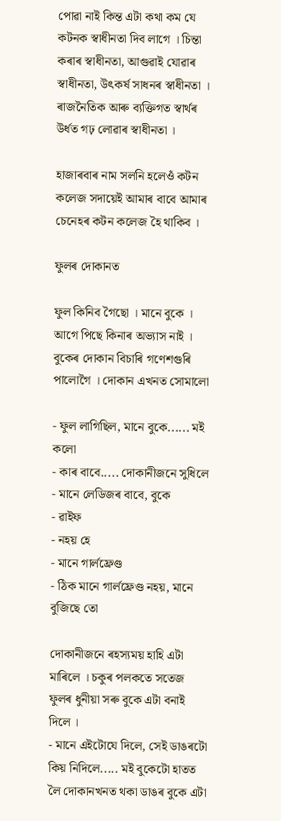পোৱা নাই কিন্ত এটা কথা কম যে কটনক স্বাধীনতা দিব লাগে । চিন্তা কৰাৰ স্বাধীনতা, আগুৱাই যোৱাৰ স্বাধীনতা, উৎকৰ্ষ সাধনৰ স্বাধীনতা । ৰাজনৈতিক আৰু ব্যক্তিগত স্বাৰ্থৰ উৰ্ধত গঢ় লোৱাৰ স্বাধীনতা ।

হাজাৰবাৰ নাম সলনি হলেওঁ কটন কলেজ সদায়েই আমাৰ বাবে আমাৰ চেনেহৰ কটন কলেজ হৈ থাকিব ।

ফুলৰ দোকানত

ফুল কিনিব গৈছো । মানে বুকে । আগে পিছে কিনাৰ অভ্যাস নাই । বুকেৰ দোকান বিচাৰি গণেশগুৰি পালোগৈ । দোকান এখনত সোমালো

- ফুল লাগিছিল, মানে বুকে...... মই কলো
- কাৰ বাবে..... দোকানীজনে সুধিলে
- মানে লেডিজৰ বাবে, বুকে
- ৱাইফ
- নহয় হে
- মানে গাৰ্লফ্ৰেণ্ড
- ঠিক মানে গাৰ্লফ্ৰেণ্ড নহয়, মানে বুজিছে তো

দোকানীজনে ৰহস্যময় হাহি এটা মাৰিলে । চকুৰ পলকতে সতেজ ফুলৰ ধুনীয়া সৰু বুকে এটা বনাই দিলে ।
- মানে এইটোযে দিলে, সেই ডাঙৰটো কিয় নিদিলে..... মই বুকেটো হাতত লৈ দোকানখনত থকা ডাঙৰ বুকে এটা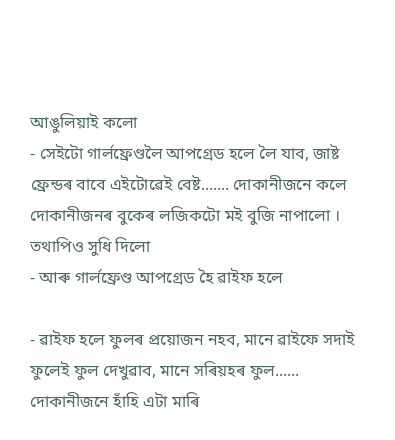আঙুলিয়াই কলো
- সেইটো গাৰ্লফ্ৰেণ্ডলৈ আপগ্ৰেড হলে লৈ যাব, জাষ্ট ফ্ৰেন্ডৰ বাবে এইটোৱেই বেষ্ট....... দোকানীজনে কলে
দোকানীজনৰ বুকেৰ লজিকটো মই বুজি নাপালো । তথাপিও সুধি দিলো
- আৰু গাৰ্লফ্ৰেণ্ড আপগ্ৰেড হৈ ৱাইফ হলে

- ৱাইফ হলে ফুলৰ প্ৰয়োজন নহব, মানে ৱাইফে সদাই ফুলেই ফুল দেখুৱাব, মানে সৰিয়হৰ ফুল...... দোকানীজনে হাঁহি এটা মাৰি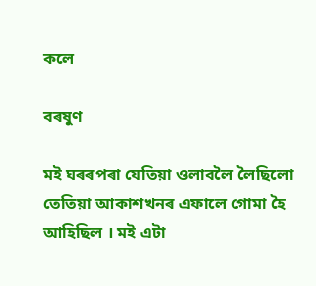কলে

বৰষুণ

মই ঘৰৰপৰা যেতিয়া ওলাবলৈ লৈছিলো তেতিয়া আকাশখনৰ এফালে গোমা হৈ আহিছিল । মই এটা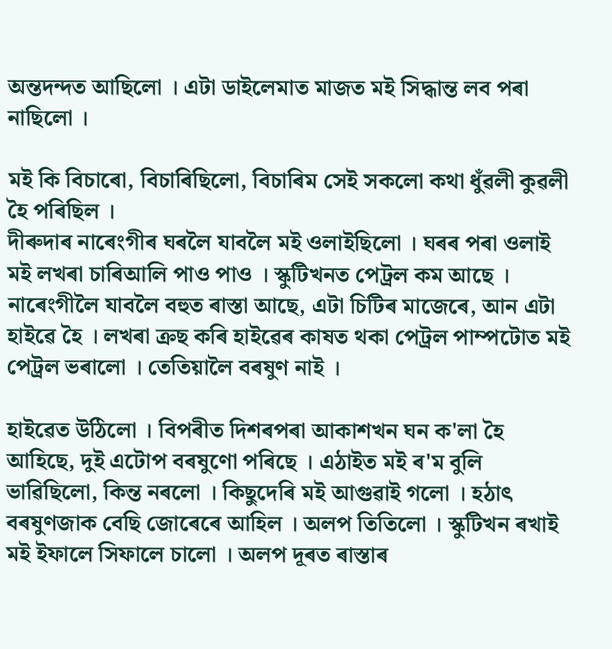অন্তদন্দত আছিলো । এটা ডাইলেমাত মাজত মই সিদ্ধান্ত লব পৰা নাছিলো ।

মই কি বিচাৰো, বিচাৰিছিলো, বিচাৰিম সেই সকলো কথা ধুঁৱলী কুৱলী হৈ পৰিছিল ।
দীৰুদাৰ নাৰেংগীৰ ঘৰলৈ যাবলৈ মই ওলাইছিলো । ঘৰৰ পৰা ওলাই মই লখৰা চাৰিআলি পাও পাও । স্কুটিখনত পেট্ৰল কম আছে । নাৰেংগীলৈ যাবলৈ বহুত ৰাস্তা আছে, এটা চিটিৰ মাজেৰে, আন এটা হাইৱে হৈ । লখৰা ক্ৰছ কৰি হাইৱেৰ কাষত থকা পেট্ৰল পাম্পটোত মই পেট্ৰল ভৰালো । তেতিয়ালৈ বৰষুণ নাই ।

হাইৱেত উঠিলো । বিপৰীত দিশৰপৰা আকাশখন ঘন ক'লা হৈ আহিছে, দুই এটোপ বৰষুণো পৰিছে । এঠাইত মই ৰ'ম বুলি ভাৱিছিলো, কিন্ত নৰলো । কিছুদেৰি মই আগুৱাই গলো । হঠাৎ বৰষুণজাক বেছি জোৰেৰে আহিল । অলপ তিতিলো । স্কুটিখন ৰখাই মই ইফালে সিফালে চালো । অলপ দূৰত ৰাস্তাৰ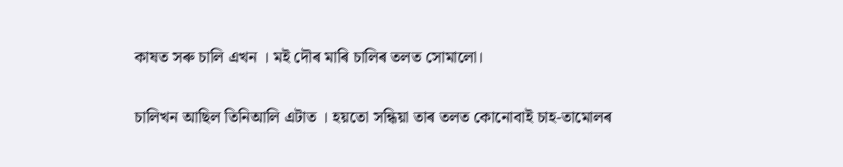কাষত সৰু চালি এখন । মই দৌৰ মাৰি চালিৰ তলত সোমালো।

চালিখন আছিল তিনিআলি এটাত । হয়তো সন্ধিয়া তাৰ তলত কোনোবাই চাহ-তামোলৰ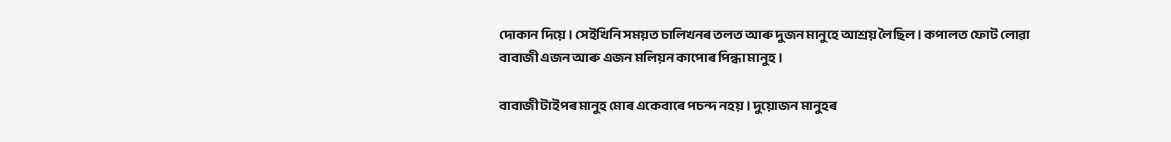দোকান দিয়ে । সেইখিনি সময়ত চালিখনৰ তলত আৰু দুজন মানুহে আশ্ৰয় লৈছিল । কপালত ফোট লোৱা বাবাজী এজন আৰু এজন মলিয়ন কাপোৰ পিন্ধা মানুহ ।

বাবাজী টাইপৰ মানুহ মোৰ একেবাৰে পচন্দ নহয় । দুয়োজন মানুহৰ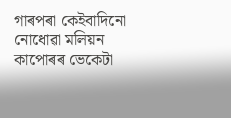গাৰপৰা কেইবাদিনো নোধোৱা মলিয়ন কাপোৰৰ ভেকেটা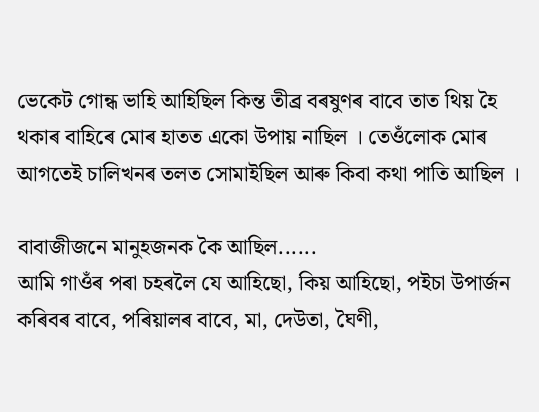ভেকেট গোন্ধ ভাহি আহিছিল কিন্ত তীব্ৰ বৰষুণৰ বাবে তাত থিয় হৈ থকাৰ বাহিৰে মোৰ হাতত একো উপায় নাছিল । তেওঁলোক মোৰ আগতেই চালিখনৰ তলত সোমাইছিল আৰু কিবা কথা পাতি আছিল ।

বাবাজীজনে মানুহজনক কৈ আছিল......
আমি গাওঁৰ পৰা চহৰলৈ যে আহিছো, কিয় আহিছো, পইচা উপাৰ্জন কৰিবৰ বাবে, পৰিয়ালৰ বাবে, মা, দেউতা, ঘৈণী,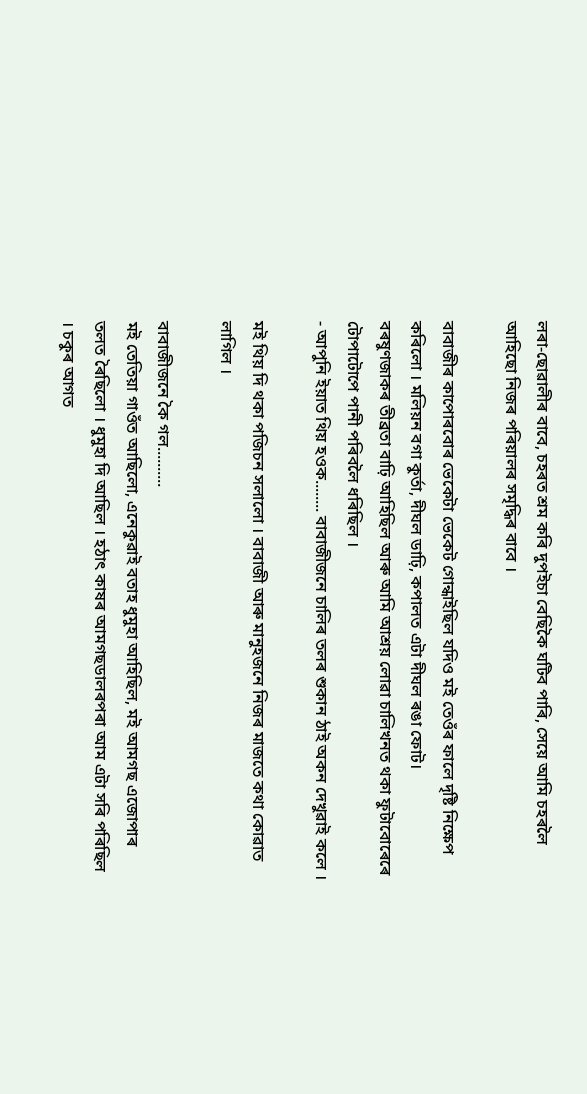লৰা-ছোৱালীৰ বাবে, চহৰত শ্ৰম কৰি দুপইচা বেছিকৈ ঘটিব পাৰি, সেয়ে আমি চহৰলৈ আহিছো নিজৰ পৰিয়ালৰ সমৃদ্ধিৰ বাবে ।

বাবাজীৰ কাপোৰবোৰ ভেকেটা ভেকেট গোন্ধাইছিল যদিও মই তেওঁৰ ফালে দৃষ্টি নিক্ষেপ কৰিলো । মলিয়ন বগা কুৰ্তা, দীঘল ডাঢ়ি, কপালত এটা দীঘল ৰঙা ফোট।
বৰষুণজাকৰ তীব্ৰতা বাঢ়ি আহিছিল আৰু আমি আশ্ৰয় লোৱা চালিখনত থকা ফুটাবোৰেৰে টোপাটোপে পানী পৰিবলৈ ধৰিছিল ।
- আপুনি ইয়াত থিয় হওক........ বাবাজীজনে চালিৰ তলৰ শুকান ঠাই অকন দেখুৱাই কলে ।

মই থিয় দি থকা পজিচন সলালো । বাবাজী আৰু মানুহজনে নিজৰ মাজতে কথা কোৱাত লাগিল ।

বাবাজীজনে কৈ গল..........
মই তেতিয়া গাওঁত আছিলো, এনেকুৱাই বতাহ ধুমুহা আহিছিল, মই আমগছ এজোপাৰ তলত ৰৈছিলো । ধুমুহা দি আছিল । হঠাৎ কাষৰ আমগছডালৰপৰা আম এটা সৰি পৰিছিল । চকুৰ আগত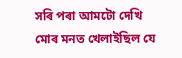সৰি পৰা আমটো দেখি মোৰ মনত খেলাইছিল যে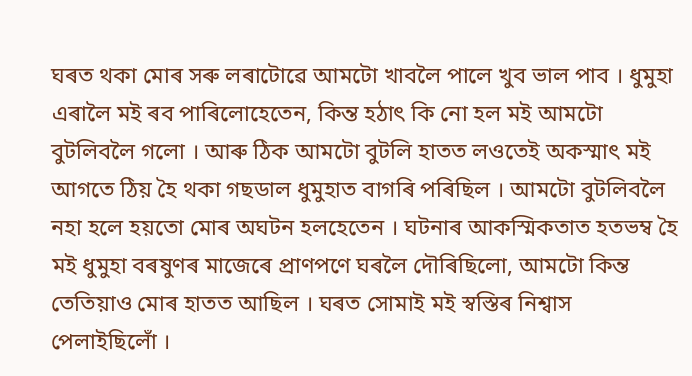ঘৰত থকা মোৰ সৰু লৰাটোৱে আমটো খাবলৈ পালে খুব ভাল পাব । ধুমুহা এৰালৈ মই ৰব পাৰিলোহেতেন, কিন্ত হঠাৎ কি নো হল মই আমটো বুটলিবলৈ গলো । আৰু ঠিক আমটো বুটলি হাতত লওতেই অকস্মাৎ মই আগতে ঠিয় হৈ থকা গছডাল ধুমুহাত বাগৰি পৰিছিল । আমটো বুটলিবলৈ নহা হলে হয়তো মোৰ অঘটন হলহেতেন । ঘটনাৰ আকস্মিকতাত হতভম্ব হৈ মই ধুমুহা বৰষুণৰ মাজেৰে প্ৰাণপণে ঘৰলৈ দৌৰিছিলো, আমটো কিন্ত তেতিয়াও মোৰ হাতত আছিল । ঘৰত সোমাই মই স্বস্তিৰ নিশ্বাস পেলাইছিলোঁ ।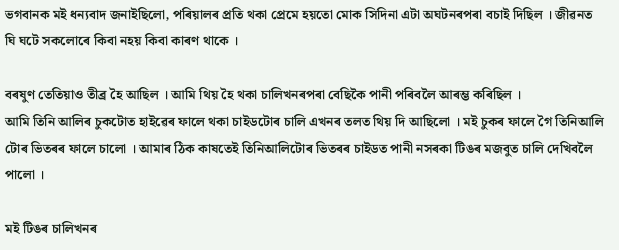ভগবানক মই ধন্যবাদ জনাইছিলো, পৰিয়ালৰ প্ৰতি থকা প্ৰেমে হয়তো মোক সিদিনা এটা অঘটনৰপৰা বচাই দিছিল । জীৱনত ঘি ঘটে সকলোৰে কিবা নহয় কিবা কাৰণ থাকে ।

বৰষুণ তেতিয়াও তীব্ৰ হৈ আছিল । আমি থিয় হৈ থকা চালিখনৰপৰা বেছিকৈ পানী পৰিবলৈ আৰম্ভ কৰিছিল ।
আমি তিনি আলিৰ চুকটোত হাইৱেৰ ফালে থকা চাইডটোৰ চালি এখনৰ তলত থিয় দি আছিলো । মই চুকৰ ফালে গৈ তিনিআলি টোৰ ভিতৰৰ ফালে চালো । আমাৰ ঠিক কাষতেই তিনিআলিটোৰ ভিতৰৰ চাইডত পানী নসৰকা টিঙৰ মজবুত চালি দেখিবলৈ পালো ।

মই টিঙৰ চালিখনৰ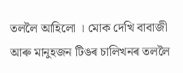তললৈ আহিলো । মোক দেখি বাবাজী আৰু মানুহজন টিঙৰ চালিখনৰ তললৈ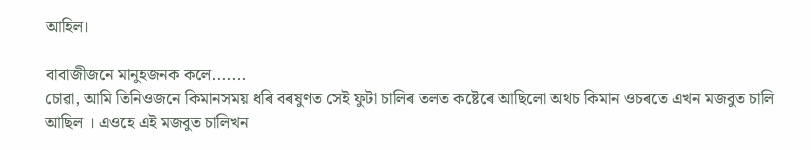আহিল।

বাবাজীজনে মানুহজনক কলে.......
চোৱা, আমি তিনিওজনে কিমানসময় ধৰি বৰষুণত সেই ফুটা চালিৰ তলত কষ্টেৰে আছিলো অথচ কিমান ওচৰতে এখন মজবুত চালি আছিল । এওহে এই মজবুত চালিখন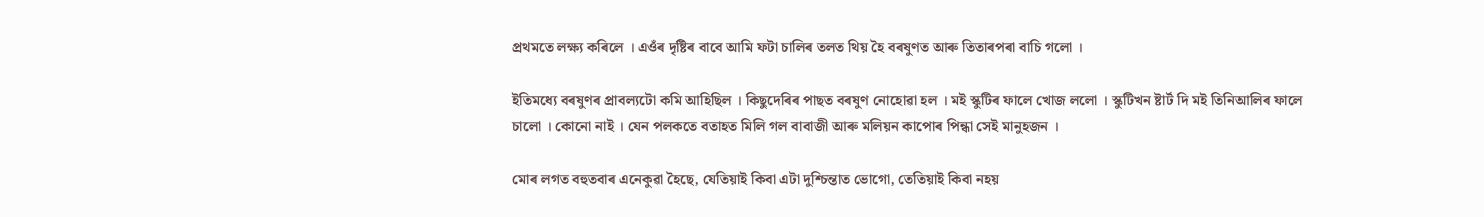প্ৰথমতে লক্ষ্য কৰিলে । এওঁৰ দৃষ্টিৰ বাবে আমি ফটা চালিৰ তলত থিয় হৈ বৰষুণত আৰু তিতাৰপৰা বাচি গলো ।

ইতিমধ্যে বৰষুণৰ প্ৰাবল্যটো কমি আহিছিল । কিছুদেৰিৰ পাছত বৰষুণ নোহোৱা হল । মই স্কুটিৰ ফালে খোজ ললো । স্কুটিখন ষ্টাৰ্ট দি মই তিনিআলিৰ ফালে চালো । কোনো নাই । যেন পলকতে বতাহত মিলি গল বাবাজী আৰু মলিয়ন কাপোৰ পিন্ধা সেই মানুহজন ।

মোৰ লগত বহুতবাৰ এনেকুৱা হৈছে, যেতিয়াই কিবা এটা দুশ্চিন্তাত ভোগো, তেতিয়াই কিবা নহয়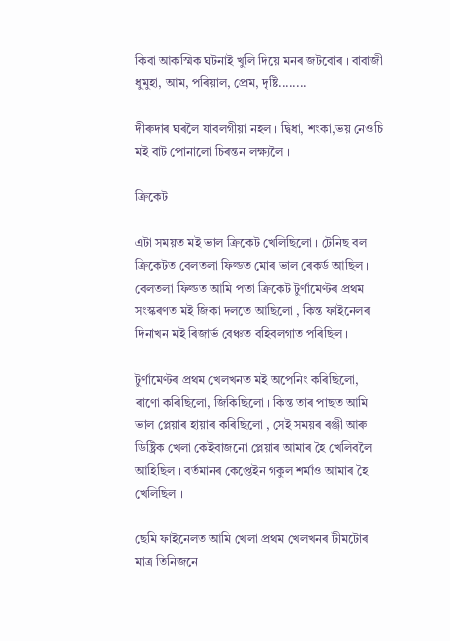কিবা আকস্মিক ঘটনাই খুলি দিয়ে মনৰ জটবোৰ । বাবাজী ধুমুহা, আম, পৰিয়াল, প্ৰেম, দৃষ্টি........

দীৰুদাৰ ঘৰলৈ যাবলগীয়া নহল । দ্বিধা, শংকা,ভয় নেওচি মই বাট পোনালো চিৰন্তন লক্ষ্যলৈ ।

ক্ৰিকেট

এটা সময়ত মই ভাল ক্ৰিকেট খেলিছিলো । টেনিছ বল ক্ৰিকেটত বেলতলা ফিল্ডত মোৰ ভাল ৰেকৰ্ড আছিল । বেলতলা ফিল্ডত আমি পতা ক্ৰিকেট টুৰ্ণামেণ্টৰ প্ৰথম সংস্কৰণত মই জিকা দলতে আছিলো , কিন্ত ফাইনেলৰ দিনাখন মই ৰিজাৰ্ভ বেঞ্চত বহিবলগাত পৰিছিল ।

টুৰ্ণামেণ্টৰ প্ৰথম খেলখনত মই অপেনিং কৰিছিলো, ৰাণো কৰিছিলো, জিকিছিলো । কিন্ত তাৰ পাছত আমি ভাল প্লেয়াৰ হায়াৰ কৰিছিলো , সেই সময়ৰ ৰঞ্জী আৰু ডিষ্ট্ৰিক খেলা কেইবাজনো প্লেয়াৰ আমাৰ হৈ খেলিবলৈ আহিছিল । বৰ্তমানৰ কেপ্তেইন গকুল শৰ্মাও আমাৰ হৈ খেলিছিল ।

ছেমি ফাইনেলত আমি খেলা প্ৰথম খেলখনৰ টীমটোৰ মাত্ৰ তিনিজনে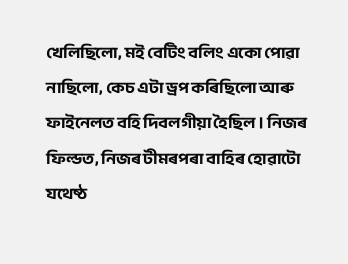খেলিছিলো, মই বেটিং বলিং একো পোৱা নাছিলো, কেচ এটা ড্ৰপ কৰিছিলো আৰু ফাইনেলত বহি দিবলগীয়া হৈছিল । নিজৰ ফিল্ডত, নিজৰ টীমৰপৰা বাহিৰ হোৱাটো যথেষ্ঠ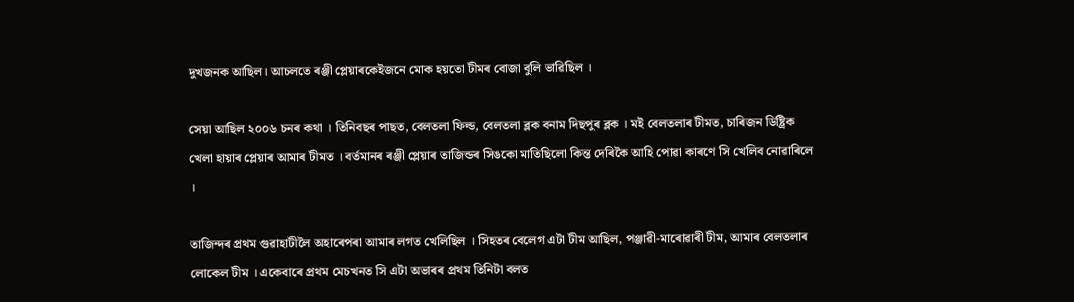দুখজনক আছিল। আচলতে ৰঞ্জী প্লেয়াৰকেইজনে মোক হয়তো টীমৰ বোজা বুলি ভাৱিছিল ।

সেয়া আছিল ২০০৬ চনৰ কথা । তিনিবছৰ পাছত, বেলতলা ফিল্ড, বেলতলা ব্লক বনাম দিছপুৰ ব্লক । মই বেলতলাৰ টীমত, চাৰিজন ডিষ্ট্ৰিক খেলা হায়াৰ প্লেয়াৰ আমাৰ টীমত । বৰ্তমানৰ ৰঞ্জী প্লেয়াৰ তাজিন্ডৰ সিঙকো মাতিছিলো কিন্ত দেৰিকৈ আহি পোৱা কাৰণে সি খেলিব নোৱাৰিলে ।

তাজিন্দৰ প্ৰথম গুৱাহাটীলৈ অহাৰেপৰা আমাৰ লগত খেলিছিল । সিহতৰ বেলেগ এটা টীম আছিল, পঞ্জাৱী-মাৰোৱাৰী টীম, আমাৰ বেলতলাৰ লোকেল টীম । একেবাৰে প্ৰথম মেচখনত সি এটা অভাৰৰ প্ৰথম তিনিটা বলত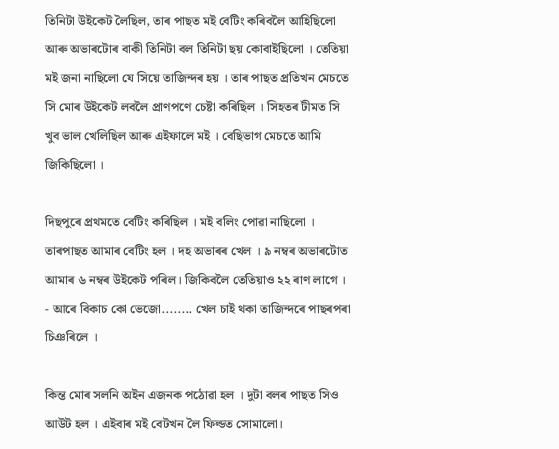তিনিটা উইকেট লৈছিল, তাৰ পাছত মই বেটিং কৰিবলৈ আহিছিলো আৰু অভাৰটোৰ বাকী তিনিটা বল তিনিটা ছয় কোবাইছিলো । তেতিয়া মই জনা নাছিলো যে সিয়ে তাজিন্দৰ হয় । তাৰ পাছত প্ৰতিখন মেচতে সি মোৰ উইকেট লবলৈ প্ৰাণপণে চেষ্টা কৰিছিল । সিহতৰ টীমত সি খুব ভাল খেলিছিল আৰু এইফালে মই । বেছিভাগ মেচতে আমি জিকিছিলো ।

দিছপুৰে প্ৰথমতে বেটিং কৰিছিল । মই বলিং পোৱা নাছিলো । তাৰপাছত আমাৰ বেটিং হল । দহ অভাৰৰ খেল । ৯ নম্বৰ অভাৰটোত আমাৰ ৬ নম্বৰ উইকেট পৰিল। জিকিবলৈ তেতিয়াও ২২ ৰাণ লাগে ।
- আৰে বিকাচ কো ভেজো........ খেল চাই থকা তাজিন্দৰে পাছৰপৰা চিঞৰিলে ।

কিন্ত মোৰ সলনি অইন এজনক পঠোৱা হল । দুটা বলৰ পাছত সিও আউট হল । এইবাৰ মই বেটখন লৈ ফিল্ডত সোমালো।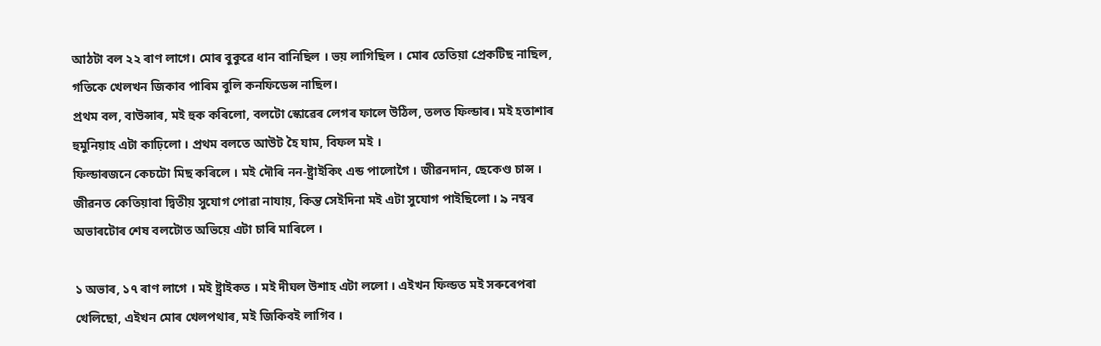আঠটা বল ২২ ৰাণ লাগে। মোৰ বুকুৱে ধান বানিছিল । ভয় লাগিছিল । মোৰ তেতিয়া প্ৰেকটিছ নাছিল, গতিকে খেলখন জিকাব পাৰিম বুলি কনফিডেন্স নাছিল।
প্ৰথম বল, বাউন্সাৰ, মই হুক কৰিলো, বলটো স্কোৱেৰ লেগৰ ফালে উঠিল, তলত ফিল্ডাৰ। মই হতাশাৰ হুমুনিয়াহ এটা কাঢ়িলো । প্ৰথম বলতে আউট হৈ যাম, বিফল মই ।
ফিল্ডাৰজনে কেচটো মিছ কৰিলে । মই দৌৰি নন-ষ্ট্ৰাইকিং এন্ড পালোগৈ । জীৱনদান, ছেকেণ্ড চান্স ।
জীৱনত কেতিয়াবা দ্বিতীয় সুযোগ পোৱা নাযায়, কিন্ত সেইদিনা মই এটা সুযোগ পাইছিলো । ৯ নম্বৰ অভাৰটোৰ শেষ বলটোত অভিয়ে এটা চাৰি মাৰিলে ।

১ অভাৰ, ১৭ ৰাণ লাগে । মই ষ্ট্ৰাইকত । মই দীঘল উশাহ এটা ললো । এইখন ফিল্ডত মই সৰুৰেপৰা খেলিছো, এইখন মোৰ খেলপথাৰ, মই জিকিবই লাগিব ।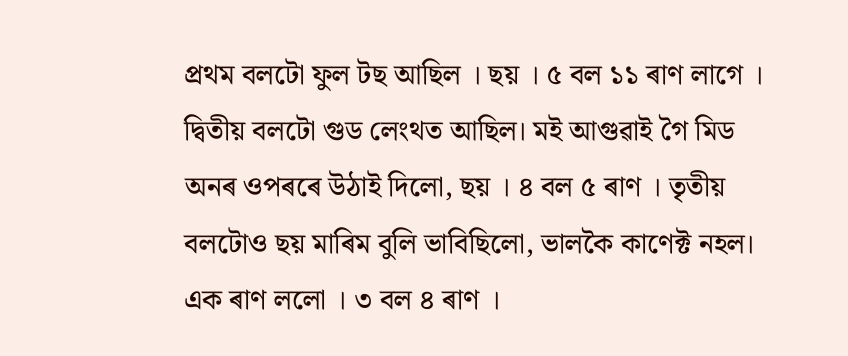প্ৰথম বলটো ফুল টছ আছিল । ছয় । ৫ বল ১১ ৰাণ লাগে । দ্বিতীয় বলটো গুড লেংথত আছিল। মই আগুৱাই গৈ মিড অনৰ ওপৰৰে উঠাই দিলো, ছয় । ৪ বল ৫ ৰাণ । তৃতীয় বলটোও ছয় মাৰিম বুলি ভাবিছিলো, ভালকৈ কাণেক্ট নহল। এক ৰাণ ললো । ৩ বল ৪ ৰাণ ।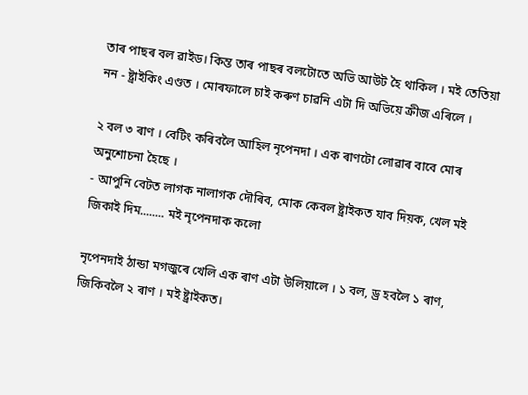তাৰ পাছৰ বল ৱাইড। কিন্ত তাৰ পাছৰ বলটোতে অভি আউট হৈ থাকিল । মই তেতিয়া নন - ষ্ট্ৰাইকিং এণ্ডত । মোৰফালে চাই কৰুণ চাৱনি এটা দি অভিয়ে ক্ৰীজ এৰিলে ।

২ বল ৩ ৰাণ । বেটিং কৰিবলৈ আহিল নৃপেনদা । এক ৰাণটো লোৱাৰ বাবে মোৰ অনুশোচনা হৈছে ।
- আপুনি বেটত লাগক নালাগক দৌৰিব, মোক কেবল ষ্ট্ৰাইকত যাব দিয়ক, খেল মই জিকাই দিম........ মই নৃপেনদাক কলো

নৃপেনদাই ঠান্ডা মগজুৰে খেলি এক ৰাণ এটা উলিয়ালে । ১ বল, ড্ৰ হবলৈ ১ ৰাণ, জিকিবলৈ ২ ৰাণ । মই ষ্ট্ৰাইকত।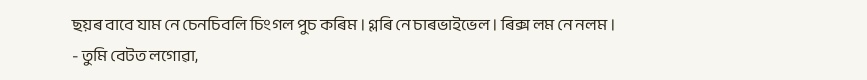ছয়ৰ বাবে যাম নে চেনচিবলি চিংগল পুচ কৰিম । গ্লৰি নে চাৰভাইভেল । ৰিক্স লম নে নলম ।
- তুমি বেটত লগোৱা,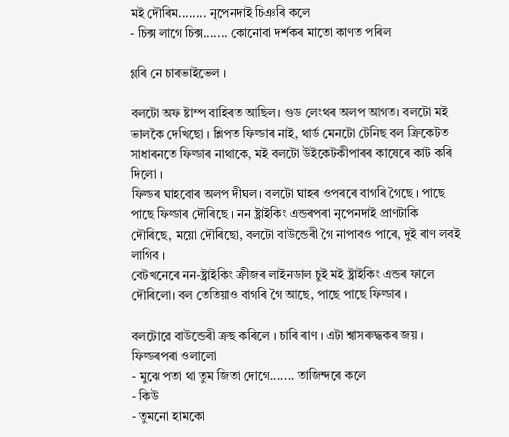মই দৌৰিম........ নৃপেনদাই চিঞৰি কলে
- চিক্স লাগে চিক্স....... কোনোবা দৰ্শকৰ মাতো কাণত পৰিল

গ্লৰি নে চাৰভাইভেল ।

বলটো অফ ষ্টাম্প বাহিৰত আছিল। গুড লেংথৰ অলপ আগত। বলটো মই ভালকৈ দেখিছো । শ্লিপত ফিল্ডাৰ নাই, থাৰ্ড মেনটো টেনিছ বল ক্ৰিকেটত সাধাৰনতে ফিল্ডাৰ নাথাকে, মই বলটো উইকেটকীপাৰৰ কাষেৰে কাট কৰি দিলো ।
ফিল্ডৰ ঘাহবোৰ অলপ দীঘল। বলটো ঘাহৰ ওপৰৰে বাগৰি গৈছে । পাছে পাছে ফিল্ডাৰ দৌৰিছে । নন ষ্ট্ৰাইকিং এন্ডৰপৰা নৃপেনদাই প্ৰাণটাকি দৌৰিছে, ময়ো দৌৰিছো, বলটো বাউন্ডেৰী গৈ নাপাবও পাৰে, দুই ৰাণ লবই লাগিব ।
বেটখনেৰে নন-ষ্ট্ৰাইকিং ক্ৰীজৰ লাইনডাল চুই মই ষ্ট্ৰাইকিং এন্ডৰ ফালে দৌৰিলো। বল তেতিয়াও বাগৰি গৈ আছে, পাছে পাছে ফিল্ডাৰ ।

বলটোৱে বাউন্ডেৰী ক্ৰছ কৰিলে । চাৰি ৰাণ । এটা শ্বাসৰুদ্ধকৰ জয় ।
ফিল্ডৰপৰা ওলালো
- মুঝে পতা থা তুম জিতা দোগে....... তাজিন্দৰে কলে
- কিউ
- তুমনো হামকো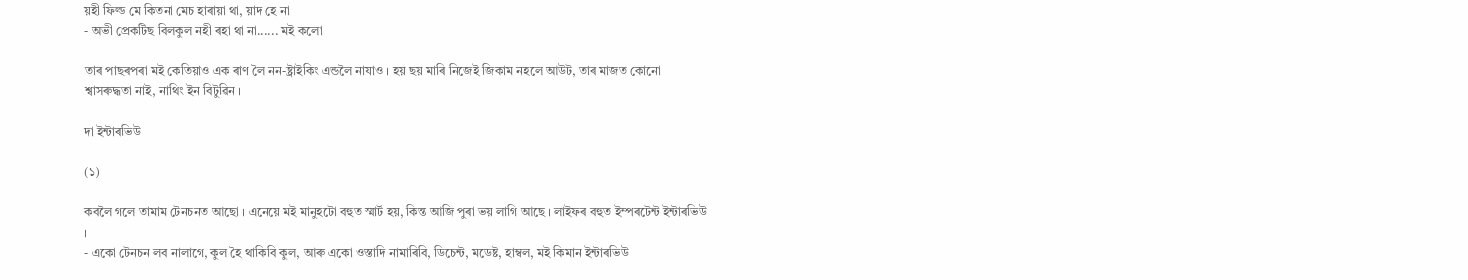য়হী ফিল্ড মে কিতনা মেচ হাৰায়া থা, য়াদ হে না
- অভী প্ৰেকটিছ বিলকুল নহী ৰহা থা না...... মই কলো

তাৰ পাছৰপৰা মই কেতিয়াও এক ৰাণ লৈ নন-ষ্ট্ৰাইকিং এন্ডলৈ নাযাও । হয় ছয় মাৰি নিজেই জিকাম নহলে আউট, তাৰ মাজত কোনো শ্বাসৰুদ্ধতা নাই, নাথিং ইন বিটুৱিন ।

দা ইন্টাৰভিউ

(১)

কবলৈ গলে তামাম টেনচনত আছো । এনেয়ে মই মানুহটো বহুত স্মাৰ্ট হয়, কিন্ত আজি পুৰা ভয় লাগি আছে । লাইফৰ বহুত ইম্পৰটেন্ট ইন্টাৰভিউ ।
- একো টেনচন লব নালাগে, কুল হৈ থাকিবি কুল, আৰু একো ওস্তাদি নামাৰিবি, ডিচেন্ট, মডেষ্ট, হাম্বল, মই কিমান ইন্টাৰভিউ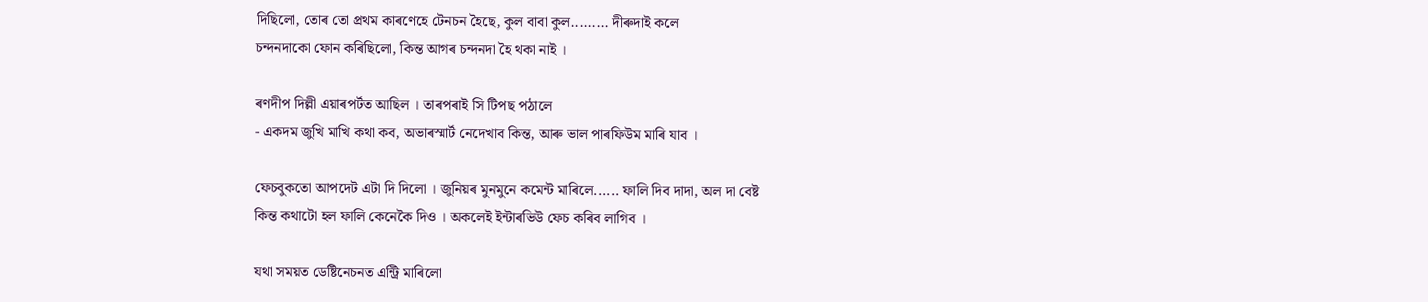দিছিলো, তোৰ তো প্ৰথম কাৰণেহে টেনচন হৈছে, কুল বাবা কুল......... দীৰুদাই কলে
চন্দনদাকো ফোন কৰিছিলো, কিন্ত আগৰ চন্দনদা হৈ থকা নাই ।

ৰণদীপ দিল্লী এয়াৰপৰ্টত আছিল । তাৰপৰাই সি টিপছ পঠালে
- একদম জুখি মাখি কথা কব, অভাৰস্মাৰ্ট নেদেখাব কিন্ত, আৰু ভাল পাৰফিউম মাৰি যাব ।

ফেচবুকতো আপদেট এটা দি দিলো । জুনিয়ৰ মুনমুনে কমেন্ট মাৰিলে...... ফালি দিব দাদা, অল দা বেষ্ট
কিন্ত কথাটো হল ফালি কেনেকৈ দিও । অকলেই ইন্টাৰভিউ ফেচ কৰিব লাগিব ।

যথা সময়ত ডেষ্টিনেচনত এন্ট্ৰি মাৰিলো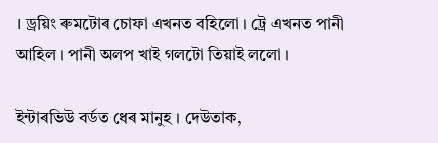। ড্ৰয়িং ৰুমটোৰ চোফা এখনত বহিলো । ট্ৰে এখনত পানী আহিল । পানী অলপ খাই গলটো তিয়াই ললো ।

ইন্টাৰভিউ বৰ্ডত ধেৰ মানুহ । দেউতাক,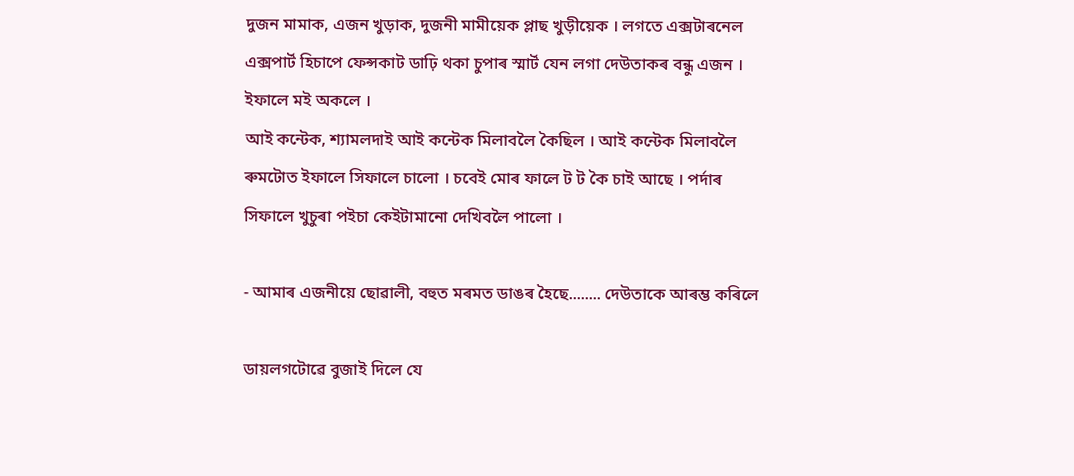দুজন মামাক, এজন খুড়াক, দুজনী মামীয়েক প্লাছ খুড়ীয়েক । লগতে এক্সটাৰনেল এক্সপাৰ্ট হিচাপে ফেন্সকাট ডাঢ়ি থকা চুপাৰ স্মাৰ্ট যেন লগা দেউতাকৰ বন্ধু এজন । ইফালে মই অকলে ।
আই কন্টেক, শ্যামলদাই আই কন্টেক মিলাবলৈ কৈছিল । আই কন্টেক মিলাবলৈ ৰুমটোত ইফালে সিফালে চালো । চবেই মোৰ ফালে ট ট কৈ চাই আছে । পৰ্দাৰ সিফালে খুচুৰা পইচা কেইটামানো দেখিবলৈ পালো ।

- আমাৰ এজনীয়ে ছোৱালী, বহুত মৰমত ডাঙৰ হৈছে........ দেউতাকে আৰম্ভ কৰিলে

ডায়লগটোৱে বুজাই দিলে যে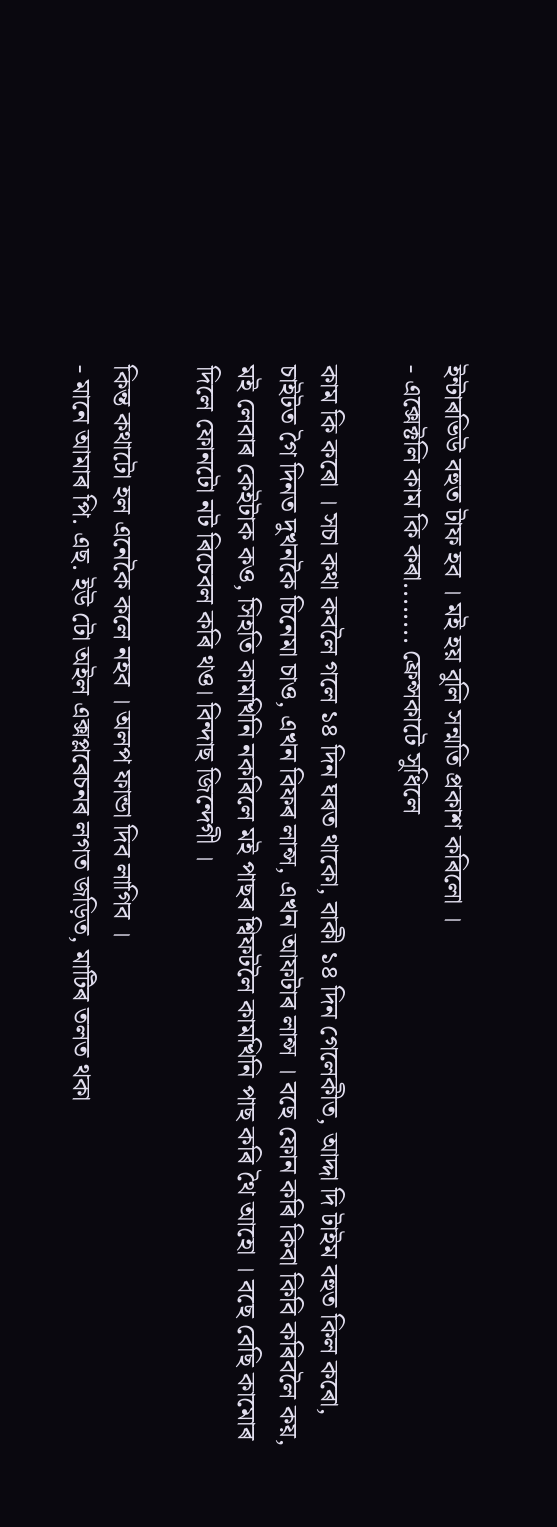ইন্টাৰভিউ বহুত টাফ হব । মই হয় বুলি সন্মতি প্ৰকাশ কৰিলো ।
- এক্সেক্টলি কাম কি কৰা........ ফ্ৰেন্সকাটে সুধিলে

কাম কি কৰো । সচা কথা কবলৈ গলে ১৪ দিন ঘৰত থাকো, বাকী ১৪ দিন গেলেকীত, আদ্দা দি টাইম বহুত কিল কৰো, চাইটত গৈ দিনত দুখনকৈ চিনেমা চাও, এখন বিফৰ লান্স, এখন আফটাৰ লান্স । বছে ফোন কৰি কিবা কিবি কৰিবলৈ কয়, মই লেবাৰ কেইটাক কও, সিহতি কামখিনি নকৰিলে মই পাছৰ শ্বিফটলৈ কামখিনি পাছ কৰি থৈ আহো । বছে বেছি কামোৰ দিলে ফোনটো নট ৰিচেবল কৰি থও। বিন্দাছ জিন্দেগী ।

কিন্ত কথাটো হল এনেকৈ কলে নহব । অলপ ফান্ডা দিব লাগিব ।
- মানে আমাৰ পি. এছ. ইউ টো অইল এক্সপ্লৰেচনৰ লগত জড়িত, মাটিৰ তলত থকা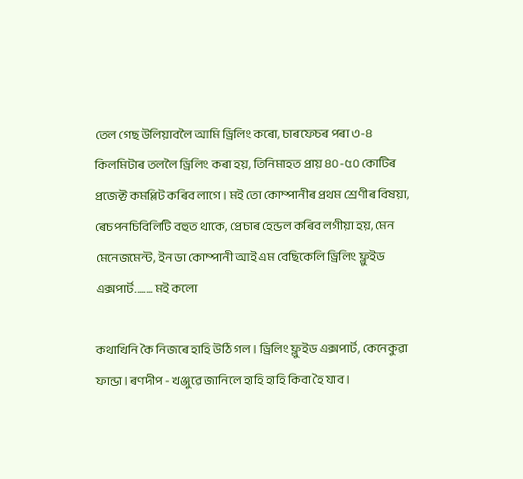তেল গেছ উলিয়াবলৈ আমি ড্ৰিলিং কৰো, চাৰফেচৰ পৰা ৩-৪ কিলমিটাৰ তললৈ ড্ৰিলিং কৰা হয়, তিনিমাহত প্ৰায় ৪০-৫০ কোটিৰ প্ৰজেক্ট কমপ্লিট কৰিব লাগে । মই তো কোম্পানীৰ প্ৰথম শ্ৰেণীৰ বিষয়া, ৰেচপনচিবিলিটি বহুত থাকে, প্ৰেচাৰ হেন্ডল কৰিব লগীয়া হয়, মেন মেনেজমেন্ট, ইন ডা কোম্পানী আই এম বেছিকেলি ড্ৰিলিং ফ্লুইড এক্সপাৰ্ট........ মই কলো

কথাখিনি কৈ নিজৰে হাহি উঠি গল । ড্ৰিলিং ফ্লুইড এক্সপাৰ্ট, কেনেকুৱা ফান্ডা। ৰণদীপ - খঞ্জুৱে জানিলে হাহি হাহি কিবা হৈ যাব ।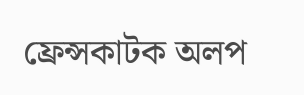ফ্ৰেন্সকাটক অলপ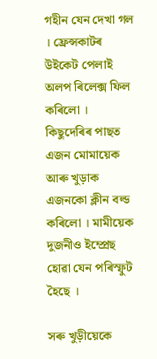গহীন যেন দেখা গল । ফ্ৰেন্সকাটৰ উইকেট পেলাই অলপ ৰিলেক্স ফিল কৰিলো ।
কিছুদেৰিৰ পাছত এজন মোমায়েক আৰু খুড়াক এজনকো ক্লীন বল্ড কৰিলো । মামীয়েক দুজনীও ইম্প্ৰেছ হোৱা যেন পৰিস্ফুট হৈছে ।

সৰু খুড়ীয়েকে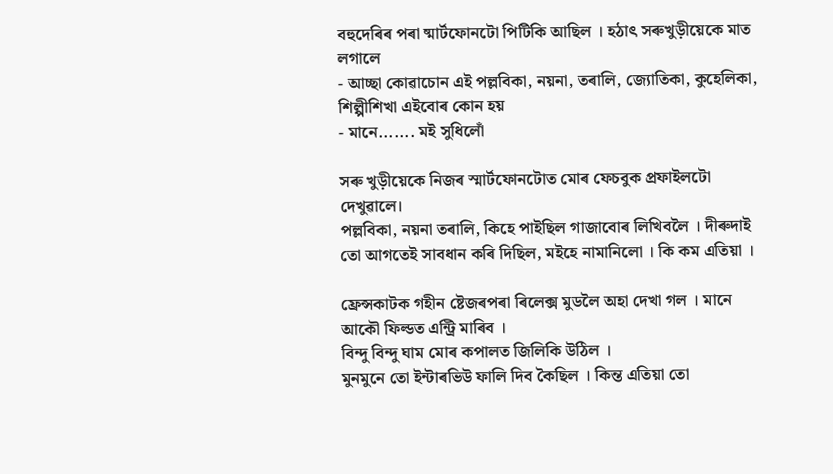বহুদেৰিৰ পৰা ষ্মাৰ্টফোনটো পিটিকি আছিল । হঠাৎ সৰুখুড়ীয়েকে মাত লগালে
- আচ্ছা কোৱাচোন এই পল্লবিকা, নয়না, তৰালি, জ্যোতিকা, কুহেলিকা, শিল্পীশিখা এইবোৰ কোন হয়
- মানে....... মই সুধিলোঁ

সৰু খুড়ীয়েকে নিজৰ স্মাৰ্টফোনটোত মোৰ ফেচবুক প্ৰফাইলটো দেখুৱালে।
পল্লবিকা, নয়না তৰালি, কিহে পাইছিল গাজাবোৰ লিখিবলৈ । দীৰুদাই তো আগতেই সাবধান কৰি দিছিল, মইহে নামানিলো । কি কম এতিয়া ।

ফ্ৰেন্সকাটক গহীন ষ্টেজৰপৰা ৰিলেক্স মুডলৈ অহা দেখা গল । মানে আকৌ ফিল্ডত এন্ট্ৰি মাৰিব ।
বিন্দু বিন্দু ঘাম মোৰ কপালত জিলিকি উঠিল ।
মুনমুনে তো ইন্টাৰভিউ ফালি দিব কৈছিল । কিন্ত এতিয়া তো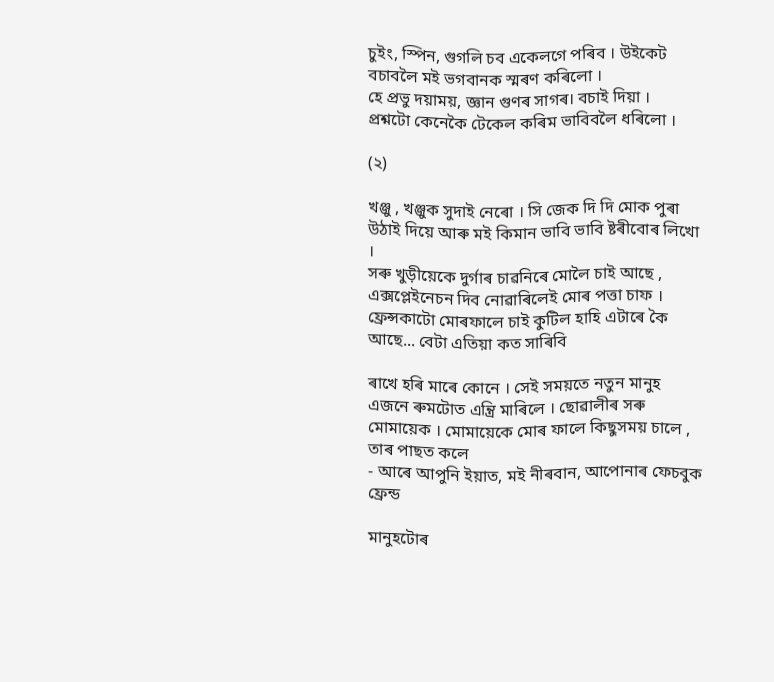চুইং, স্পিন, গুগলি চব একেলগে পৰিব । উইকেট বচাবলৈ মই ভগবানক স্মৰণ কৰিলো ।
হে প্ৰভু দয়াময়, জ্ঞান গুণৰ সাগৰ। বচাই দিয়া ।
প্ৰশ্নটো কেনেকৈ টেকেল কৰিম ভাবিবলৈ ধৰিলো ।

(২)

খঞ্জু , খঞ্জুক সুদাই নেৰো । সি জেক দি দি মোক পুৰা উঠাই দিয়ে আৰু মই কিমান ভাবি ভাবি ষ্টৰীবোৰ লিখো ।
সৰু খুড়ীয়েকে দুৰ্গাৰ চাৱনিৰে মোলৈ চাই আছে , এক্সপ্লেইনেচন দিব নোৱাৰিলেই মোৰ পত্তা চাফ । ফ্ৰেন্সকাটো মোৰফালে চাই কুটিল হাহি এটাৰে কৈ আছে... বেটা এতিয়া কত সাৰিবি

ৰাখে হৰি মাৰে কোনে । সেই সময়তে নতুন মানুহ এজনে ৰুমটোত এন্ত্ৰি মাৰিলে । ছোৱালীৰ সৰু মোমায়েক । মোমায়েকে মোৰ ফালে কিছুসময় চালে , তাৰ পাছত কলে
- আৰে আপুনি ইয়াত, মই নীৰবান, আপোনাৰ ফেচবুক ফ্ৰেন্ড

মানুহটোৰ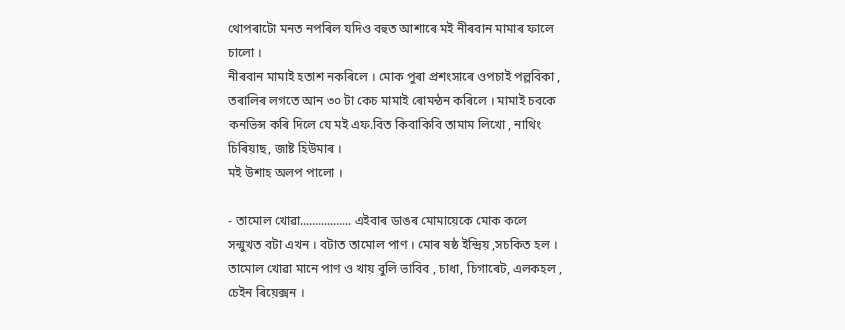থোপৰাটো মনত নপৰিল যদিও বহুত আশাৰে মই নীৰবান মামাৰ ফালে চালো ।
নীৰবান মামাই হতাশ নকৰিলে । মোক পুৰা প্ৰশংসাৰে ওপচাই পল্লবিকা , তৰালিৰ লগতে আন ৩০ টা কেচ মামাই ৰোমন্ঠন কৰিলে । মামাই চবকে কনভিন্স কৰি দিলে যে মই এফ.বিত কিবাকিবি তামাম লিখো , নাথিং চিৰিয়াছ, জাষ্ট হিউমাৰ ।
মই উশাহ অলপ পালো ।

- তামোল খোৱা................. এইবাৰ ডাঙৰ মোমায়েকে মোক কলে
সন্মুখত বটা এখন । বটাত তামোল পাণ । মোৰ ষষ্ঠ ইন্দ্ৰিয় ,সচকিত হল । তামোল খোৱা মানে পাণ ও খায় বুলি ভাবিব , চাধা, চিগাৰেট, এলকহল , চেইন ৰিয়েক্সন ।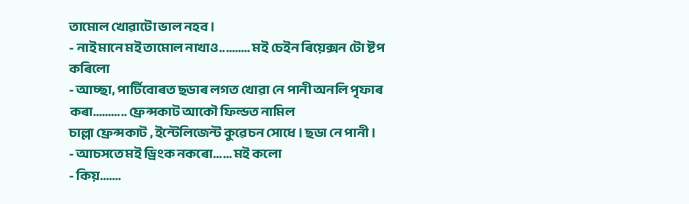তামোল খোৱাটো ভাল নহব ।
- নাই মানে মই তামোল নাখাও.......... মই চেইন ৰিয়েক্সন টো ষ্টপ কৰিলো
- আচ্ছা, পাৰ্টিবোৰত ছডাৰ লগত খোৱা নে পানী অনলি পৃফাৰ কৰা........... ফ্ৰেন্সকাট আকৌ ফিল্ডত নামিল
চাল্লা ফ্ৰেন্সকাট , ইন্টেলিজেন্ট কুৱেচন সোধে । ছডা নে পানী ।
- আচসতে মই ড্ৰিংক নকৰো...... মই কলো
- কিয়.......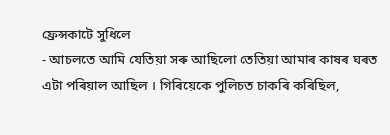ফ্ৰেন্সকাটে সুধিলে
- আচলতে আমি যেতিয়া সৰু আছিলো তেতিয়া আমাৰ কাষৰ ঘৰত এটা পৰিয়াল আছিল । গিৰিয়েকে পুলিচত চাকৰি কৰিছিল,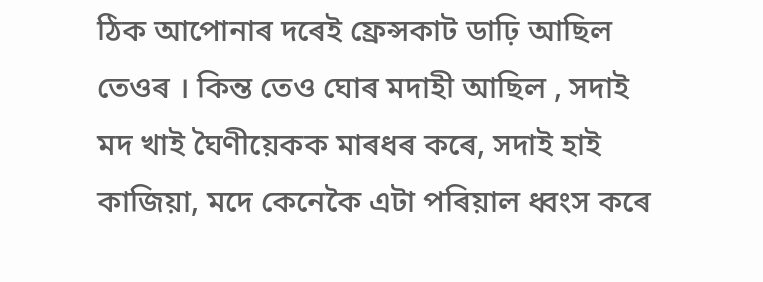ঠিক আপোনাৰ দৰেই ফ্ৰেন্সকাট ডাঢ়ি আছিল তেওৰ । কিন্ত তেও ঘোৰ মদাহী আছিল , সদাই মদ খাই ঘৈণীয়েকক মাৰধৰ কৰে, সদাই হাই কাজিয়া, মদে কেনেকৈ এটা পৰিয়াল ধ্বংস কৰে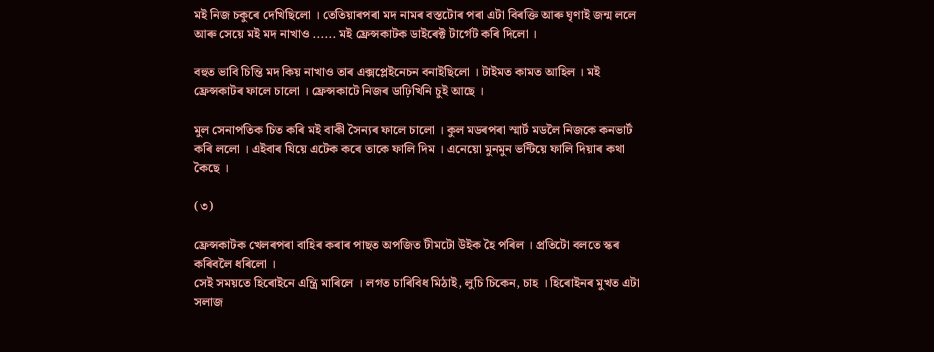মই নিজ চকুৰে দেখিছিলো । তেতিয়াৰপৰা মদ নামৰ বস্তটোৰ পৰা এটা বিৰক্তি আৰু ঘৃণাই জন্ম ললে আৰু সেয়ে মই মদ নাখাও ...... মই ফ্ৰেন্সকাটক ডাইৰেক্ট টাৰ্গেট কৰি দিলো ।

বহুত ভাবি চিন্তি মদ কিয় নাখাও তাৰ এক্সপ্লেইনেচন বনাইছিলো । টাইমত কামত আহিল । মই ফ্ৰেন্সকাটৰ ফালে চালো । ফ্ৰেন্সকাটে নিজৰ ডাঢ়িখিনি চুই আছে ।

মুল সেনাপতিক চিত কৰি মই বাকী সৈন্যৰ ফালে চালো । কুল মডৰপৰা স্মাৰ্ট মডলৈ নিজকে কনভাৰ্ট কৰি ললো । এইবাৰ যিয়ে এটেক কৰে তাকে ফালি দিম । এনেয়ো মুনমুন ভন্টিয়ে ফালি দিয়াৰ কথা কৈছে ।

(৩)

ফ্ৰেন্সকাটক খেলৰপৰা বাহিৰ কৰাৰ পাছত অপজিত টীমটো উইক হৈ পৰিল । প্ৰতিটো বলতে স্কৰ কৰিবলৈ ধৰিলো ।
সেই সময়তে হিৰোইনে এন্ত্ৰি মাৰিলে । লগত চাৰিবিধ মিঠাই, লুচি চিকেন, চাহ । হিৰোইনৰ মুখত এটা সলাজ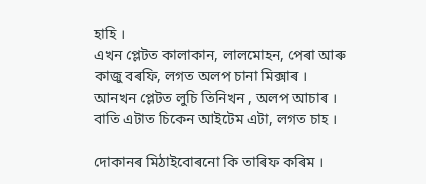হাহি ।
এখন প্লেটত কালাকান, লালমোহন, পেৰা আৰু কাজু বৰফি, লগত অলপ চানা মিক্সাৰ । আনখন প্লেটত লুচি তিনিখন , অলপ আচাৰ । বাতি এটাত চিকেন আইটেম এটা, লগত চাহ ।

দোকানৰ মিঠাইবোৰনো কি তাৰিফ কৰিম ।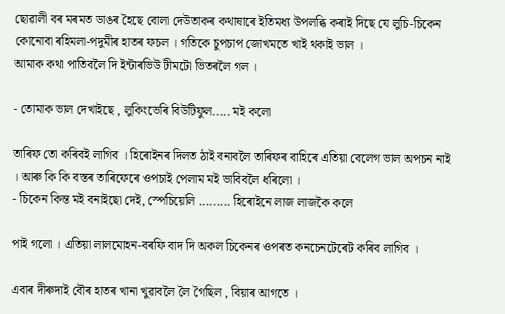ছোৱালী বৰ মৰমত ডাঙৰ হৈছে বোলা দেউতাকৰ কথাষাৰে ইতিমধ্য উপলব্ধি কৰাই দিছে যে লুচি-চিকেন কোনোবা ৰহিমলা-পদুমীৰ হাতৰ ফচল । গতিকে চুপচাপ জোখমতে খাই থকাই ভাল ।
আমাক কথা পাতিবলৈ দি ইন্টাৰভিউ টীমটো ভিতৰলৈ গল ।

- তোমাক ভাল দেখাইছে , লুকিংভেৰি বিউটিফুল..... মই কলো

তাৰিফ তো কৰিবই লাগিব । হিৰোইনৰ দিলত ঠাই বনাবলৈ তাৰিফৰ বাহিৰে এতিয়া বেলেগ ভাল অপচন নাই । আৰু কি কি বস্তৰ তাৰিফেৰে ওপচাই পেলাম মই ভাবিবলৈ ধৰিলো ।
- চিকেন কিন্ত মই বনাইছো দেই, স্পেচিয়েলি ......... হিৰোইনে লাজ লাজকৈ কলে

পাই গলো । এতিয়া লালমোহন-বৰফি বাদ দি অকল চিকেনৰ ওপৰত কনচেনটেৰেট কৰিব লাগিব ।

এবাৰ দীৰুদাই বৌৰ হাতৰ খানা খুৱাবলৈ লৈ গৈছিল , বিয়াৰ আগতে ।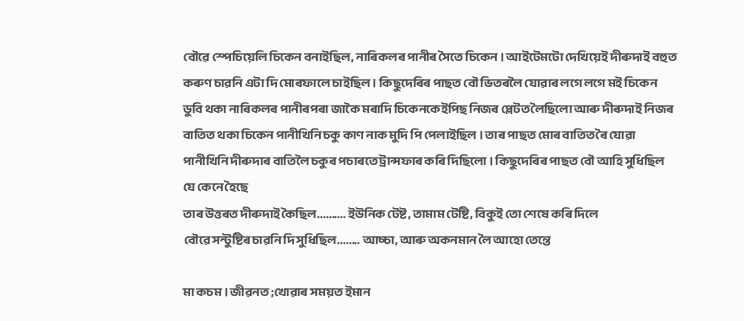বৌৱে স্পেচিয়েলি চিকেন বনাইছিল, নাৰিকলৰ পানীৰ সৈতে চিকেন । আইটেমটো দেখিয়েই দীৰুদাই বহুত কৰুণ চাৱনি এটা দি মোৰফালে চাইছিল । কিছুদেৰিৰ পাছত বৌ ভিতৰলৈ যোৱাৰ লগে লগে মই চিকেন ডুবি থকা নাৰিকলৰ পানীৰপৰা জাকৈ মৰাদি চিকেনকেইপিছ নিজৰ প্লেটত লৈছিলো আৰু দীৰুদাই নিজৰ বাতিত থকা চিকেন পানীখিনি চকু কাণ নাক মুদি পি পেলাইছিল । তাৰ পাছত মোৰ বাতিত ৰৈ যোৱা পানীখিনি দীৰুদাৰ বাতিলৈ চকুৰ পচাৰতে ট্ৰান্সফাৰ কৰি দিছিলো । কিছুদেৰিৰ পাছত বৌ আহি সুধিছিল যে কেনে হৈছে
তাৰ উত্তৰত দীৰুদাই কৈছিল.......... ইউনিক টেষ্ট, তামাম টেষ্টি, বিকুই তো শেষে কৰি দিলে
বৌৱে সন্টুষ্টিৰ চাৱনি দি সুধিছিল........ আচ্চা, আৰু অকনমান লৈ আহো তেন্তে

মা কচম । জীৱনত ;খোৱাৰ সময়ত ইমান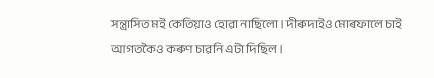সন্ত্ৰাসিত মই কেতিয়াও হোৱা নাছিলো । দীৰুদাইও মোৰফালে চাই আগতকৈও কৰুণ চাৱনি এটা দিছিল ।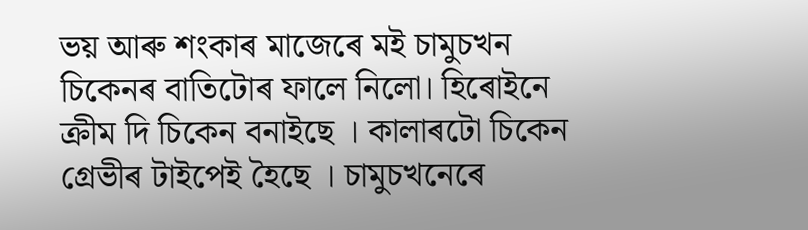ভয় আৰু শংকাৰ মাজেৰে মই চামুচখন চিকেনৰ বাতিটোৰ ফালে নিলো। হিৰোইনে ক্ৰীম দি চিকেন বনাইছে । কালাৰটো চিকেন গ্ৰেভীৰ টাইপেই হৈছে । চামুচখনেৰে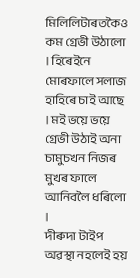মিলিলিটাৰতকৈও কম গ্ৰেভী উঠালো । হিৰেইনে মোৰফালে সলাজ হাহিৰে চাই আছে । মই ভয়ে ভয়ে গ্ৰেভী উঠাই অনা চামুচখন নিজৰ মুখৰ ফালে আনিবলৈ ধৰিলো ।
দীৰুদা টাইপ অৱস্থা নহলেই হয়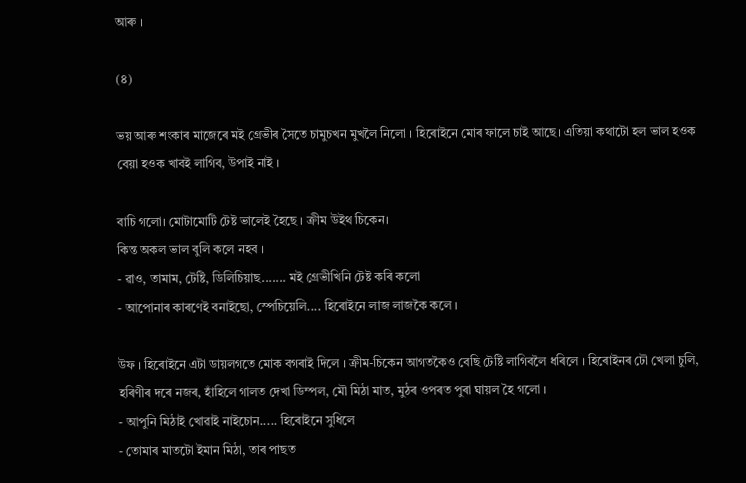আৰু ।

(৪)

ভয় আৰু শংকাৰ মাজেৰে মই গ্ৰেভীৰ সৈতে চামুচখন মুখলৈ নিলো । হিৰোইনে মোৰ ফালে চাই আছে। এতিয়া কথাটো হল ভাল হওক বেয়া হওক খাবই লাগিব, উপাই নাই ।

বাচি গলো। মোটামোটি টেষ্ট ভালেই হৈছে । ক্ৰীম উইথ চিকেন।
কিন্ত অকল ভাল বুলি কলে নহব ।
- ৱাও, তামাম, টেষ্টি, ডিলিচিয়াছ....... মই গ্ৰেভীখিনি টেষ্ট কৰি কলো
- আপোনাৰ কাৰণেই বনাইছো, স্পেচিয়েলি.... হিৰোইনে লাজ লাজকৈ কলে ।

উফ । হিৰোইনে এটা ডায়লগতে মোক বগৰাই দিলে । ক্ৰীম-চিকেন আগতকৈও বেছি টেষ্টি লাগিবলৈ ধৰিলে । হিৰোইনৰ ঢৌ খেলা চুলি, হৰিণীৰ দৰে নজৰ, হাঁহিলে গালত দেখা ডিম্পল, মৌ মিঠা মাত, মুঠৰ ওপৰত পুৰা ঘায়ল হৈ গলো ।
- আপুনি মিঠাই খোৱাই নাইচোন..... হিৰোইনে সুধিলে
- তোমাৰ মাতটো ইমান মিঠা, তাৰ পাছত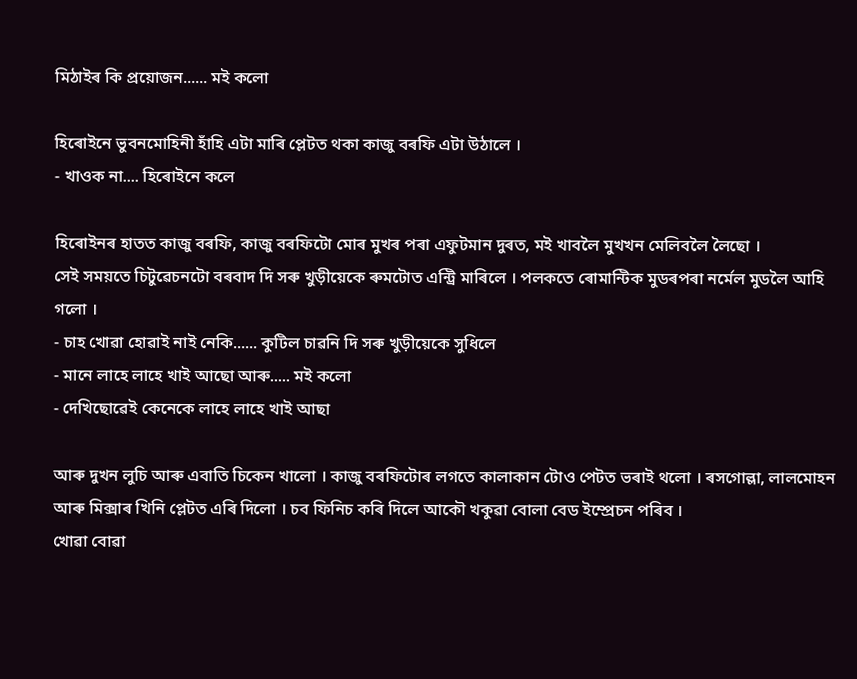মিঠাইৰ কি প্ৰয়োজন...... মই কলো

হিৰোইনে ভুবনমোহিনী হাঁহি এটা মাৰি প্লেটত থকা কাজু বৰফি এটা উঠালে ।
- খাওক না.... হিৰোইনে কলে

হিৰোইনৰ হাতত কাজু বৰফি, কাজু বৰফিটো মোৰ মুখৰ পৰা এফুটমান দুৰত, মই খাবলৈ মুখখন মেলিবলৈ লৈছো ।
সেই সময়তে চিটুৱেচনটো বৰবাদ দি সৰু খুড়ীয়েকে ৰুমটোত এন্ট্ৰি মাৰিলে । পলকতে ৰোমান্টিক মুডৰপৰা নৰ্মেল মুডলৈ আহি গলো ।
- চাহ খোৱা হোৱাই নাই নেকি...... কুটিল চাৱনি দি সৰু খুড়ীয়েকে সুধিলে
- মানে লাহে লাহে খাই আছো আৰু..... মই কলো
- দেখিছোৱেই কেনেকে লাহে লাহে খাই আছা

আৰু দুখন লুচি আৰু এবাতি চিকেন খালো । কাজু বৰফিটোৰ লগতে কালাকান টোও পেটত ভৰাই থলো । ৰসগোল্লা, লালমোহন আৰু মিক্সাৰ খিনি প্লেটত এৰি দিলো । চব ফিনিচ কৰি দিলে আকৌ খকুৱা বোলা বেড ইম্প্ৰেচন পৰিব ।
খোৱা বোৱা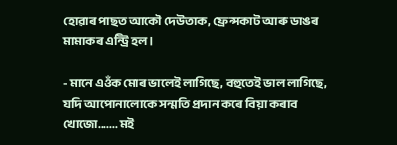হোৱাৰ পাছত আকৌ দেউতাক, ফ্ৰেন্সকাট আৰু ডাঙৰ মামাকৰ এন্ট্ৰি হল ।

- মানে এওঁক মোৰ ভালেই লাগিছে, বহুতেই ভাল লাগিছে, যদি আপোনালোকে সন্মতি প্ৰদান কৰে বিয়া কৰাব খোজো....... মই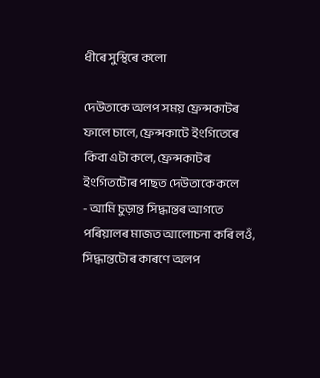ধীৰে সুস্থিৰে কলো

দেউতাকে অলপ সময় ফ্ৰেন্সকাটৰ ফালে চালে, ফ্ৰেন্সকাটে ইংগিতেৰে কিবা এটা কলে, ফ্ৰেন্সকাটৰ ইংগিতটোৰ পাছত দেউতাকে কলে
- আমি চুড়ান্ত সিদ্ধান্তৰ আগতে পৰিয়ালৰ মাজত আলোচনা কৰি লওঁ, সিদ্ধান্তটোৰ কাৰণে অলপ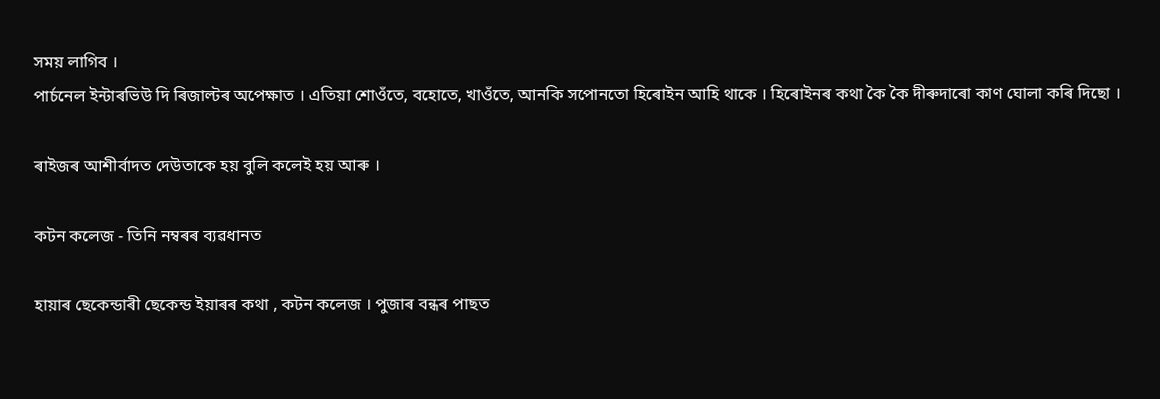সময় লাগিব ।
পাৰ্চনেল ইন্টাৰভিউ দি ৰিজাল্টৰ অপেক্ষাত । এতিয়া শোওঁতে, বহোতে, খাওঁতে, আনকি সপোনতো হিৰোইন আহি থাকে । হিৰোইনৰ কথা কৈ কৈ দীৰুদাৰো কাণ ঘোলা কৰি দিছো ।

ৰাইজৰ আশীৰ্বাদত দেউতাকে হয় বুলি কলেই হয় আৰু ।

কটন কলেজ - তিনি নম্বৰৰ ব্যৱধানত

হায়াৰ ছেকেন্ডাৰী ছেকেন্ড ইয়াৰৰ কথা , কটন কলেজ । পুজাৰ বন্ধৰ পাছত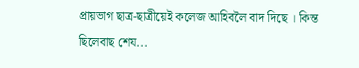প্ৰায়ভাগ ছাত্ৰ-ছাত্ৰীয়েই কলেজ আহিবলৈ বাদ দিছে । কিন্ত ছিলেবাছ শেয...